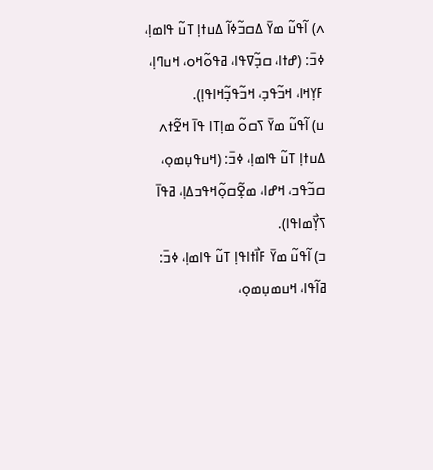ߍ) ߊ߬ߟߎ߬ ߘߌ߫ ߡߛߏ߬ߦߊ߬ ߡߎߙߊ߲ ߠߎ߬ ߟߊߘߊ߲، ߦߏ߫: (ߝߙߊ، ߛߏ߲߬ߜߟߊ، ߥߟߋ߬ߞߋ، ߞߎߣߊ߲، ߓߌ߲ߞߊ، ߞߏ߬ߟߏ߲، ߞߏ߬ߟߏ߲߬ߞߊߟߊ߲).
ߎ) ߊ߬ߟߎ߬ ߘߌ߫ ߖߛߋ߬ ߘߊ߲ߠߊ ߟߊ߫ ߞߐ߬ߙߍ ߡߎߙߊ߲ ߠߎ߬ ߟߊߘߊ߲، ߦߏ߫: (ߞߎߟߎ߲ߘߋ߲، ߛߏ߬ߟߏ، ߞߝߊ، ߘߐ߲߬ߛߋ߲߬ߞߟߏߡߊ߲، ߥߟߊ߫ ߖߌ߲߯ߘߊߟߊ).
ߏ) ߊ߬ߟߎ߬ ߘߌ߫ ߓߊ߯ߙߊߟߊ߲ ߠߎ߬ ߟߊߘߊ߲، ߦߏ߫: ߥߊ߬ߟߊ، ߞߎߘߎ߲ߘߋ߲،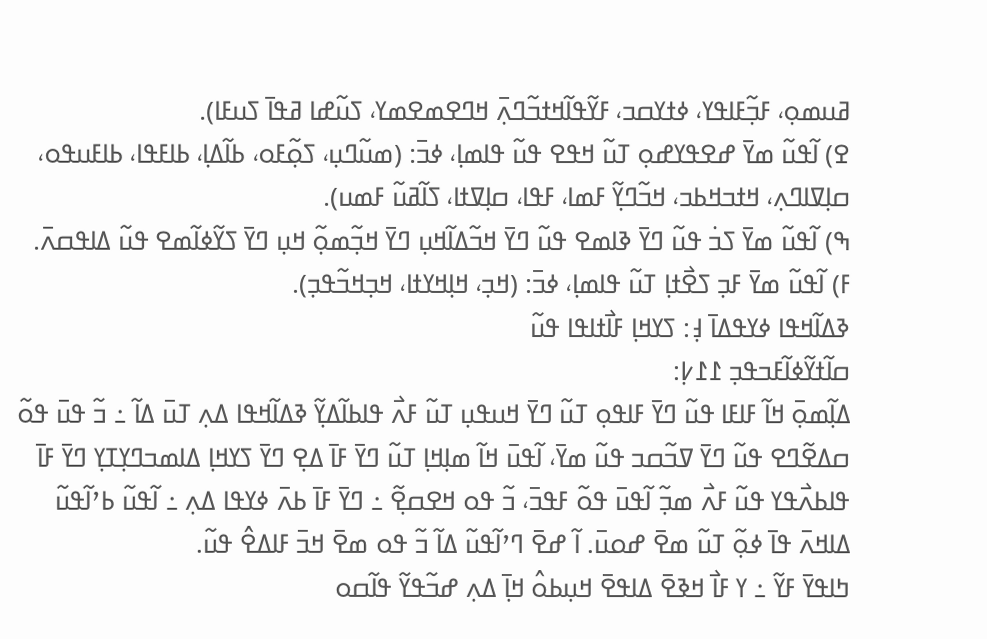ߥߎߘߋ߲، ߓߏ߲߬ߓߊߟߌ، ߦߙߌߛߏ، ߓߌ߬ߟߊ߬ߞߙߏ߬ߣߍ߲߫ ߞߣߐߘߐߘߌ، ߖߎ߬ߝߊ ߥߟߊ߫ ߖߎߓߊ).
ߐ) ߊ߬ߟߎ߬ ߘߌ߫ ߝߐߟߌߝߋ߲ ߠߎ߬ ߞߟߐ ߟߎ߬ ߟߊߘߊ߲، ߦߏ߫: (ߘߎ߬ߣߎ߲، ߖߋ߲߬ߓߋ، ߕߊ߬ߡߊ߲، ߕߊߓߟߊ، ߕߊߓߎߟߋ، ߛߊ߲ߜߊߣߍ߲، ߞߙߏߞߕߏ، ߞߏ߬ߣߌ߲߬ ߓߘߊ، ߓߟߊ، ߛߊ߲ߜߙߊ، ߖߊ߬ߥߎ߬ ߓߘߎ).
ߒ) ߊ߬ߟߎ߬ ߘߌ߫ ߖߏ߭ ߟߎ߬ ߣߌ߫ ߢߊߘߐ ߟߎ߬ ߣߌ߫ ߞߏ߬ߡߊ߬ߞߎ߲ ߣߌ߫ ߞߏ߲߬ߘߋ߲߬ ߞߎ߲ ߣߌ߫ ߖߌ߬ߦߊ߬ߘߐ ߟߎ߬ ߡߊߟߛߍ߫.
ߓ) ߊ߬ߟߎ߬ ߘߌ߫ ߓߏ߲ ߖߐ߯ߙߊ߲ ߠߎ߬ ߟߊߘߊ߲، ߦߏ߫: (ߞߏ߲، ߞߊ߲ߞߌߙߊ، ߞߏ߲ߞߏ߬ߟߏ߲).
ߢߡߊ߬ߞߟߊ ߦߌߟߡߊ߫ ߃߲: ߖߌߞߊ߲ ߓߊ߯ߙߊߟߊ ߟߎ߬
ߛߊ߬ߙߌ߬ߦߊ߬ߓߏߟߏ߲ ߁߁߇߲:
ߡߊ߲߬ߘߋ߲߫ ߞߊ߬ ߓߊߓߊ ߟߎ߬ ߣߌ߫ ߓߊߟߋ߲ ߠߎ߬ ߣߌ߫ ߞߎߟߎ߲ ߠߎ߬ ߓߍ߯ ߟߊߕߊ߬ߡߌ߲߬ ߢߡߊ߬ߞߟߊ ߡߍ߲ ߠߎ߫ ߡߊ߬ ߸ ߏ߬ ߟߎ߫ ߟߋ߬ ߛߡߐ߬ߣߐ ߟߎ߬ ߣߌ߫ ߜߏ߬ߛߏ ߟߎ߬ ߘߌ߫، ߊ߬ߟߎ߫ ߞߊ߬ ߘߊ߲ߞߊ߲ ߠߎ߬ ߣߌ߫ ߓߊ߫ ߡߐ߲ ߣߌ߫ ߖߌߞߊ߲ ߡߊߘߏߣߌ߲ߠߌ߲ ߣߌ߫ ߓߊ߫ ߟߊߕߍ߯ߟߌ ߟߎ߬ ߓߍ߯ ߘߏ߲߬ ߊ߬ߟߎ߫ ߟߋ߬ ߓߟߏ߫، ߏ߬ ߟߋ ߞߐߛߐ߲߬ ߸ ߣߌ߫ ߓߊ߫ ߕߍ߫ ߦߌߟߊ ߡߍ߲ ߸ ߊ߬ߟߎ߬ ߕߴߊ߬ߟߎ߬ ߡߊߞߍ߫ ߟߊ߫ ߦߋ߲߬ ߠߎ߬ ߘߐ߫ ߝߋߎ߫. ߊ߬ ߝߐ߫ ߣߴߊ߬ߟߎ߬ ߡߊ߬ ߏ߬ ߟߋ ߘߐ߫ ߞߏ߫ ߓߊߡߐ߮ ߟߎ߬.
ߤߊߟߌ߫ ߓߌ߬ ߸ ߌ ߓߊ߯ ߞߢߐ߫ ߡߊߟߐ߫ ߞߎ߲ߕߋ߮ ߞߊ߲߫ ߡߍ߲ ߝߏ߬ߟߌ߬ ߟߊ߬ߛߋ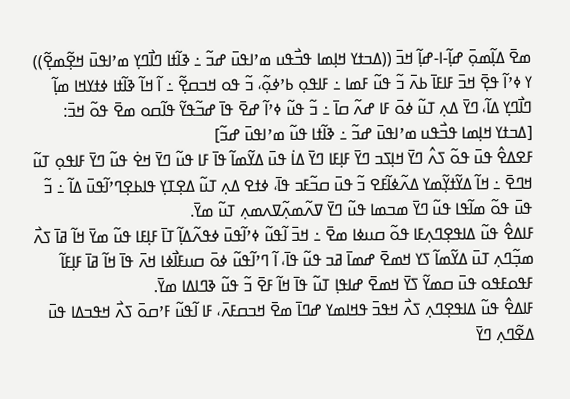ߘߐ߫ ߡߊ߲߬ߘߋ߲߫ ߝߊ߲߬-ߊ-ߝߊ߲߬ ߞߏ߫ ((ߡߏߙߌ ߞߊ߲ߘߊ ߟߏ߯ߟߎ ߘߴߊߟߎ߫ ߝߏ߬ ߸ ߢߊ߬ߙߊ ߣߊ߯ߣߌ߲ ߘߴߊߟߎ߫ ߞߐ߲߬ߘߐ߲߬)) ߌ ߦߴߊ߬ ߟߐ߲߫ ߞߏ߫ ߓߊߓߊ߫ ߕߍ߫ ߏ߬ ߟߎ߬ ߓߘߊ ߸ ߓߊߟߋ߲ ߕߴߦߋ߲߬، ߏ߬ ߟߋ ߞߏߛߐ߲߬ ߸ ߊ߬ ߞߊ߬ ߢߊ߬ߙߊ ߦߙߌߞߊ ߘߊ߲߬ ߣߊ߯ߣߌ߲ ߡߊ߬، ߣߌ߫ ߡߍ߲ ߠߎ߬ ߦߋ߫ ߓߊ ߝߍ߬ ߛߊ߫ ߸ ߏ߬ ߟߎ߬ ߦߴߊ߬ ߝߐ߫ ߟߊ߫ ߝߏ߬ߟߌ߬ ߟߊ߬ߛߋ ߘߐ߫ ߟߋ߬ ߞߏ߫: [ߡߏߙߌ ߞߊ߲ߘߊ ߟߏ߯ߟߎ ߘߴߊߟߎ߫ ߝߏ߬ ߸ ߢߊ߬ߙߊ ߟߎ߬ ߘߴߊߟߎ߫ ߝߏ߬]
ߓߐߡߐ߮ ߟߎ߫ ߟߋ߬ ߖߍ߮ ߣߌ߫ ߞߊ߲ߖߏ ߣߌ߫ ߓߊ߲ߓߊ ߣߌ߫ ߡߊ߭ ߟߎ߫ ߡߌ߬ߘߊ߬ ߟߊ߫ ߓߊ ߟߎ߬ ߣߌ߫ ߞߐ߭ ߟߎ߬ ߣߌ߫ ߓߊߟߋ߲ ߠߎ߬ ߞߣߐ߫ ߸ ߞߊ߬ ߡߌ߬ߙߌ߲߬ߘߌ ߡߍ߬ߦߊ߬ߓߐ ߏ߬ ߟߎ߫ ߛߏ߬ߓߏ ߟߊ߫، ߦߙߐ ߡߍ߲ ߠߎ߬ ߡߐ߲ߠߌ߲ ߟߊߕߐ߲ߣߴߊ߬ߟߎ߫ ߡߊ߬ ߸ ߏ߬ ߟߎ߫ ߟߋ߬ ߘߊ߬ߟߊ ߟߎ߬ ߣߌ߫ ߘߏߘߊ ߟߎ߬ ߣߌ߫ ߜߍ߬ߘߍ߲߬ߜߍߘߍ߲ ߠߎ߬ ߘߌ߫.
ߓߊߡߐ߮ ߟߎ߬ ߡߊߟߐ߲ߣߍ߲ߓߊ ߟߋ߬ ߛߎߦߊ ߘߐ߫ ߸ ߞߏ߫ ߊ߬ߟߎ߬ ߦߴߊ߬ߟߎ߫ ߦߟߍ߬ߡߊ߲߬ ߠߊ߫ ߓߊ߲ߓߊ ߟߎ߬ ߘߌ߫ ߞߊ߬ ߥߊ߫ ߖߍ߯ ߘߏ߲߬ߣߍ߲ ߠߎ߫ ߡߌ߬ߘߊ߬ ߖߌ ߞߘߐ߫ ߝߘߊ߫ ߥߏ ߟߎ߬ ߟߊ߫، ߊ߬ ߣߴߊ߬ߟߎ߬ ߦߋ߫ ߛߎߓߊ߯ߦߊ ߞߍ߫ ߟߊ߫ ߞߊ߬ ߥߊ߫ ߓߊ߲ߓߊ߬ ߓߟߋߓߟߋ ߟߎ߫ ߛߘߌ߬ ߖߌ߫ ߞߘߐ߫ ߝߊߟߊ߲ ߠߎ߬ ߟߊ߫ ߞߊ߬ ߓߐ߫ ߏ߬ ߟߎ߬ ߢߣߊߡߊ ߘߌ߫.
ߓߊߡߐ߮ ߟߎ߬ ߡߊߟߐ߲ߣߍ߲ ߖߍ߯ ߞߟߏ߫ ߟߞߊߘߌ ߝߣߊ߫ ߘߐ߫ ߞߏߛߓߍ߫، ߓߊ ߊ߬ߟߎ߬ ߓߴߛߋ߫ ߖߍ߯ ߞߟߏߡߊ ߟߎ߫ ߡߐ߬ߣߍ߲ ߣߌ߫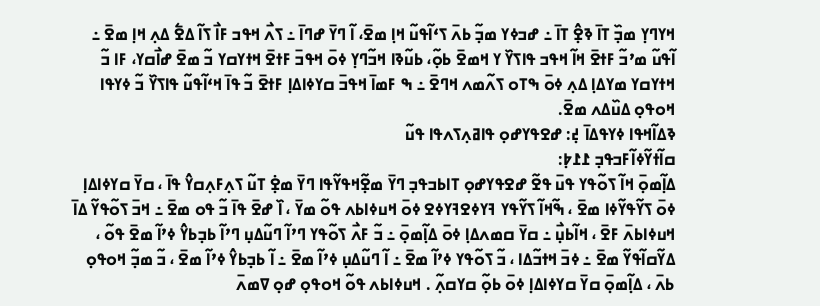ߞߌߣߌ߲ ߘߏ߲߰ ߠߊ߫ ߢߐ߲߮ ߠߊ߫ ߸ ߝߏߦߌ ߘߏ߲߬ ߕߍ߫ ߖߵߊ߬ߟߎ߬ ߞߊ߲ ߘߐ߫، ߊ߬ ߣߌ߫ ߝߣߊ߫ ߸ ߖߍ߯ ߞߟߏ ߓߊ߯ ߖߊ߬ ߡߐ߱ ߡߍ߲ ߞߊ߲ ߘߐ߫ ߸ ߊ߬ߟߎ߬ ߘߴߏ߬ ߓߙߐ߫ ߞߊ߬ ߞߟߏ ߟߊߖߌ߰ ߌ ߞߘߐ߫ ߕߋ߲߬، ߕߎ߬ߢߊ ߞߏ߬ߣߌ߲ ߦߋ߫ ߞߟߏ߫ ߓߙߐ߫ ߞߙߌߛߌ ߏ߬ ߘߐ߫ ߝߊ߯ߛߌ، ߓߊ ߏ߬ ߞߙߌߛߌ ߘߌߡߊ߲ ߡߍ߲ ߦߋ߫ ߒߠߋ ߖߍ߬ߘߍ ߞߣߐ߫ ߸ ߒ ߓߘߊ߫ ߞߟߏ߫ ߛߌߦߊߡߊ߲ ߓߙߐ߫ ߏ߬ ߟߊ߫ ߞߵߊ߬ߟߎ߬ ߟߊߖߌ߰ ߏ߬ ߦߌߟߊ ߞߋߟߋ߲ ߡߎ߰ߡߍ ߘߐ߫.
ߢߡߊ߬ߞߟߊ ߦߌߟߡߊ߫ ߄߲: ߝߐߟߌߝߋ߲ ߟߊߥߍ߲ߖߍߟߊ ߟߎ߬
ߛߊ߬ߙߌ߬ߦߊ߬ߓߏߟߏ߲ ߁߁߈߲:
ߡߊ߲߬ߘߋ߲߫ ߞߊ߬ ߖߋ߬ߟߌ ߟߎ߫ ߟߐ߬ ߝߐߟߌߝߋ߲ ߠߊߕߏߟߏ߲ ߣߌ߫ ߘߐ߲߬ߞߟߌ߬ߟߊ ߣߌ߫ ߘߐ߲߭ ߠߎ߬ ߖߍ߲ߓߍ߲ߛߌ߮ ߟߊ߫ ، ߛߌ߫ ߛߌߦߊߡߊ߲ ߦߋ߫ ߖߌ߬ߟߌ߬ߦߊ ߘߐ߫ ، ߒ߬ߞߊ߬ ߖߌ߬ߟߌ ߔߌߦߐߔߌߦߐ ߦߋ߫ ߞߎߦߊߕߍ ߟߋ߬ ߘߌ߫ ، ߊ߰ ߝߐ߫ ߟߊ߫ ߏ߬ ߟߋ ߘߐ߫ ߸ ߞߏ߫ ߖߋ߬ߟߌ߬ ߡߊ߫ ߞߎߦߊߕߍ߫ ߓߐ߫ ، ߞߊ߬ߕߎ߲߯ ߸ ߛߌ߫ ߛߘߍߡߊ߲ ߦߋ߫ ߡߊ߲߬ߘߋ߲߫ ߸ ߏ߬ ߓߍ߯ ߖߋ߬ߟߌ ߣߴߊ߬ ߣߎ߬ߡߎ߲ ߣߴߊ߬ ߕߏ߲ߕߌ߮ ߦߴߊ߬ ߘߐ߫ ߟߋ߬ ، ߡߌ߬ߛߊ߬ߟߌ߬ ߘߐ߫ ߸ ߦߏ߫ ߞߙߏ߬ߡߊ ، ߏ߬ ߖߋ߬ߟߌ ߦߴߊ߬ ߘߐ߫ ߸ ߊ߬ ߣߎ߬ߡߎ߲ ߦߴߊ߬ ߘߐ߫ ߸ ߊ߬ ߕߏ߲ߕߌ߮ ߦߴߊ߬ ߘߐ߫ ، ߏ߬ ߘߏ߲߬ ߞߋߟߋ߲ ߕߍ߫ ، ߡߊ߲߬ߘߋ߲߫ ߛߌ߫ ߛߌߦߊߡߊ߲ ߦߋ߫ ߕߋ߲߬ ߛߌߛߍ߲߬ . ߞߎߦߊߕߍ ߟߋ߬ ߞߋߟߋ߲ ߝߋ߲ ߜߘߍ߫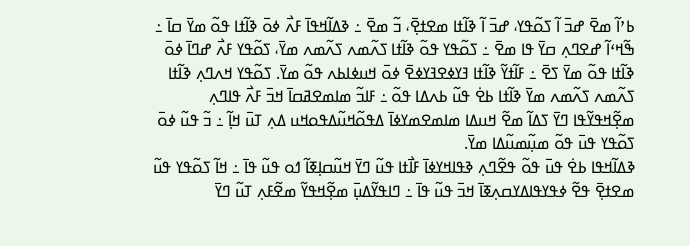ߕߴߊ߬ ߘߐ߫ ߝߏ߫ ߊ߬ ߖߋ߬ߟߌ، ߝߏ߫ ߊ߬ ߢߊ߬ߙߊ ߘߐߙߐ߲߫، ߏ߬ ߘߐ߫ ߸ ߢߡߊ߬ߞߟߊ߫ ߓߍ߯ ߦߋ߫ ߢߊ߬ߙߊ ߟߋ߬ ߘߌ߫ ߛߊ߫ ߸ ߒ߬ߞߵߊ߬ ߝߐߣߍ߲ ߛߌ߫ ߟߊ ߘߐ߫ ߸ ߖߋ߬ߟߌ ߟߋ߬ ߢߊ߬ߙߊ ߖߍ߬ߘߍ ߖߍ߬ߘߍ ߘߌ߫، ߖߋ߬ߟߌ ߓߍ߯ ߝߣߊ߫ ߦߋ߫ ߢߊ߬ߙߊ ߟߋ߬ ߘߌ߫ ߖߐ߫ ߸ ߓߊ߬ߙߌ߬ ߢߊ߬ߙߊ ߔߌߦߐߔߌߦߐ߫ ߦߋ߫ ߞߎߦߊߕߍ ߟߋ߬ ߘߌ߫. ߖߋ߬ߟߌ ߞߍߣߍ߲ ߢߊ߬ߙߊ ߖߍ߬ߘߍ ߖߍ߬ߘߍ ߘߌ߫ ߢߊ߬ߙߊ ߕߐ߭ ߟߎ߬ ߕߍߡߊ ߟߋ߬ ߸ ߓߊߏ߬ ߘߊߘߐߥߛߊ߫ ߞߏ߫ ߓߍ߯ ߟߊߣߍ߲ ߘߐ߲߬ߞߟߌ߬ߟߊ ߣߌ߫ ߖߡߊ߬ ߘߐ߬ ߞߎߡߊ ߘߊߘߐߘߌߦߊ߫ ߡߟߋ߬ߞߎ߬ߡߟߋߞߎ ߡߍ߲ ߠߎ߫ ߞߊ߲߬ ߸ ߏ߬ ߟߎ߬ ߦߋ߫ ߖߋ߬ߟߌ ߟߎ߫ ߟߋ߬ ߘߎ߲߬ߘߎ߬ߡߊ ߘߌ߫.
ߢߡߊ߬ߞߟߊ ߕߐ߭ ߟߎ߫ ߟߋ߬ ߟߐ߬ߣߍ߲ ߢߟߊߞߌߦߊ߫ ߓߊ߯ߙߊ ߟߎ߬ ߣߌ߫ ߞߎ߬ߛߊ߲ߧߊ߬ ߗߋ ߟߎ߬ ߟߊ߫ ߸ ߞߊ߬ ߖߋ߬ߟߌ ߟߎ߬ ߘߐߙߐ߲߫ ߟߐ߬ ߦߟߌߟߊߡߌߛߍ߲ߧߊ߫ ߞߏ߫ ߟߎ߬ ߟߊ߫ ߸ ߣߊߟߌ߬ߡߎ߲߫ ߘߐ߲߬ߞߟߌ߬ ߘߐ߬ߓߍ߲ ߠߎ߬ ߣߌ߫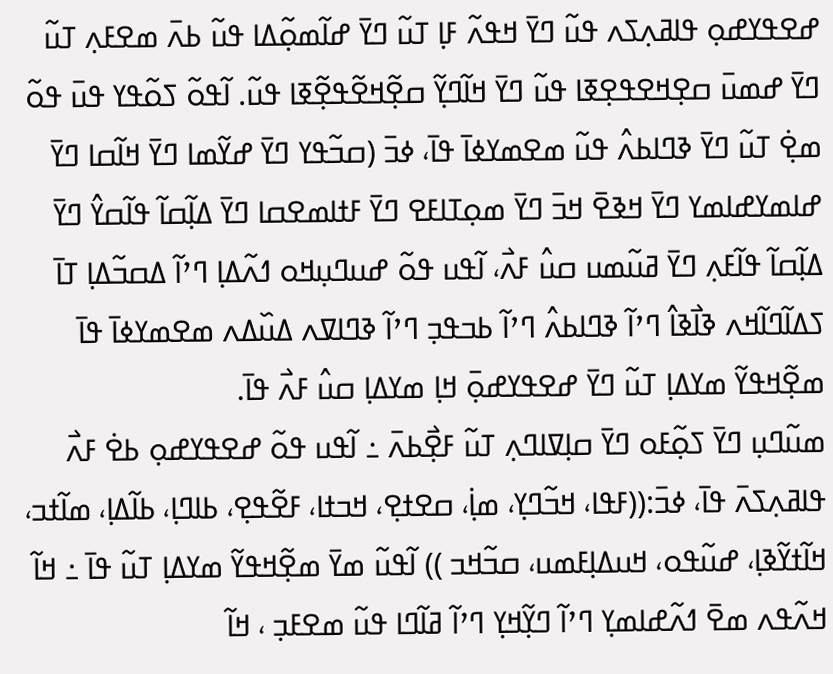ߝߐߟߌߝߋ߲ ߟߊߥߍ߲ߖߍ ߟߎ߬ ߣߌ߫ ߞߟߍ߬ ߓߊ߲ ߠߎ߬ ߣߌ߫ ߝߊ߬ߘߋ߲߬ߡߊ ߟߎ߬ ߕߍ߫ ߘߐߓߍ߲ ߠߎ߬ ߣߌ߫ ߝߘߎ߫ ߛߐ߲ߞߐߟߐ߲ߧߊ ߟߎ߬ ߣߌ߫ ߞߊ߬ߣߌ߲߬ ߛߐ߲߬ߞߐ߬ߟߐ߲߬ߧߊ ߟߎ߬. ߊ߬ߟߋ߬ ߖߋ߬ߟߌ ߟߎ߫ ߟߋ߬ ߘߐ߲߭ ߠߎ߬ ߣߌ߫ ߢߣߊߕߍ߮ ߟߎ߬ ߘߐߘߌߦߊ߫ ߟߊ߫، ߦߏ߫ (ߛߏ߬ߟߌ ߣߌ߫ ߝߌ߬ߘߊ ߣߌ߫ ߞߊ߬ߛߊ ߣߌ߫ ߝߊߘߌߝߊߘߌ ߣߌ߫ ߞߢߐ߫ ߞߏ߫ ߣߌ߫ ߘߋ߲ߠߊߓߐ ߣߌ߫ ߓߙߊߘߐߛߊ ߣߌ߫ ߡߊ߲߬ߛߊ߬ ߟߊ߬ߛߌ߮ ߣߌ߫ ߡߊ߲߬ߛߊ߬ ߟߊ߬ߓߍ߲ ߣߌ߫ ߥߎ߬ߘߎ ߛߎ߮ ߓߍ߯، ߊ߬ߟߎ ߟߋ߬ ߝߎߣߎ߲ߞߋ ߗߍ߬ߡߊ߲ ߣߴߊ߬ ߡߛߏ߬ߡߊ߲ ߠߊ߫ ߖߡߊ߬ߣߊ߬ߞߍ ߢߊ߯ߢߊ߮ ߣߴߊ߬ ߢߣߊߕߍ߮ ߣߴߊ߬ ߕߏߟߏ߲ ߣߴߊ߬ ߢߣߊߜߍ ߡߎ߰ߡߍ ߘߐߘߌߦߊ߫ ߟߊ߫ ߘߐ߲߬ߞߟߌ߬ ߘߌߡߊ߲ ߠߎ߬ ߣߌ߫ ߝߐߟߌߝߋ߲߫ ߞߊ߲ ߘߌߡߊ߲ ߛߎ߮ ߓߍ߯ ߟߊ߫.
ߘߎ߬ߣߎ߲ ߣߌ߫ ߖߋ߲߬ߓߋ ߣߌ߫ ߛߊ߲ߜߊߣߍ߲ ߠߎ߬ ߓߐ߲߯ߕߍ߫ ߸ ߊ߬ߟߎ ߟߋ߬ ߝߐߟߌߝߋ߲ ߕߐ߭ ߓߍ߯ ߟߊߥߍ߲ߖߍ߫ ߟߊ߫، ߦߏ߫:((ߓߟߊ، ߞߏ߬ߣߌ߲، ߘߊ߲߭، ߛߐߙߐ߲، ߞߏߙߊ، ߓߐ߬ߟߐ߲، ߕߊߣߊ߲، ߕߊ߬ߡߊ߲، ߘߊ߬ߙߏ، ߞߊ߬ߙߌ߬ߢߊ߲، ߝߎ߬ߟߋ، ߞߎߡߊ߲ߓߘߎ، ߛߏ߬ߞߏ )) ߊ߬ߟߎ߬ ߘߌ߫ ߘߐ߲߬ߞߟߌ߬ ߘߌߡߊ߲ ߠߎ߬ ߟߊ߫ ߸ ߞߊ߬ ߞߍ߬ߟߍ ߘߐ߫ ߗߍ߬ߝߊߘߌ߲ ߣߴߊ߬ ߣߌ߲߬ߞߌ߲ ߣߴߊ߬ ߥߊ߬ߣߊ ߟߎ߬ ߘߐߓߏ߲ ، ߞߊ߬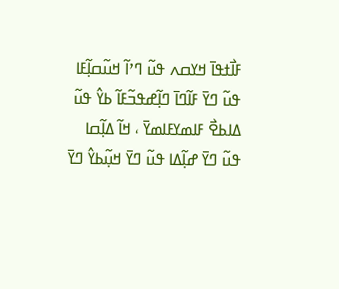ߓߊ߯ߙߟߊ߫ ߞߌߛߍ ߟߎ߬ ߣߴߊ߬ ߞߎ߬ߛߊ߲߬ߓߊ ߟߎ߬ ߣߌ߫ ߓߊ߬ߣߊ߫ ߣߊ߲߬ߝߟߏ߬ߓߊ߬ ߕߌ߮ ߟߎ߬ ߡߊߕߐ߯ ߓߊߘߌߓߊߘߌ߫ ، ߞߊ߬ ߡߊ߲߬ߛߊ ߟߎ߬ ߣߌ߫ ߝߊ߲߬ߡߊ ߟߎ߬ ߣߌ߫ ߞߎ߲߬ߕߌ߮ ߣߌ߫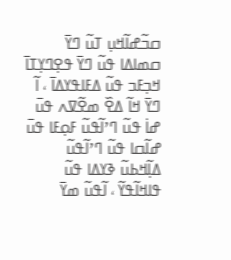ߛߏ߬ߝߊ߬ߞߎ߲ ߠߎ߬ ߣߌ߫ ߛߘߊߡߊ ߟߎ߬ ߣߌ߫ ߟߐ߲ߣߌ߲ߠߊ߫ ߞߏ߲ߓߏ ߟߎ߬ ߡߓߊߟߌߡߊ߫ ، ߊ߬ ߣߌ߫ ߞߊ߬ ߡߐ߰ ߘߐ߬ߜߍ ߟߎ߫ ߝߊ߭ ߟߎ߬ ߣߴߊ߬ߟߎ߬ ߓߋ߲ߓߊ ߟߎ߫ ߝߊ߬ߛߊ ߟߎ߬ ߣߴߊ߬ߟߎ߬ ߡߊ߲߬ߞߕߎ߬ ߢߌߡߊ ߟߎ߬ ߟߊߞߊ߬ߟߌ߬ ، ߊ߬ߟߎ߬ ߘߌ߫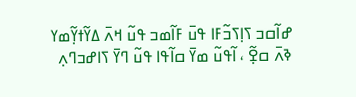ߝߊ߬ߛߏ ߖߊ߲ߖߏ߬ߓߊ ߟߎ߫ ߓߊ߬ߘߏ ߟߎ߬ ߞߍ߫ ߡߌ߬ߙߌ߲߬ߘߌ ߢߍ߫ ߛߐ߲߬ ، ߊ߬ߟߎ߬ ߘߌ߫ ߛߊ߬ߟߊ ߟߎ߬ ߣߌ߫ ߖߊߝߏߣߍ߲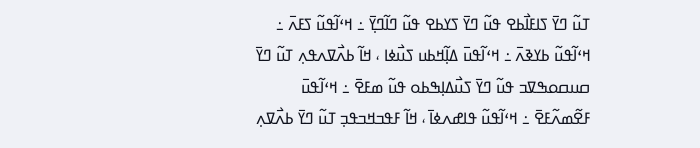ߠߎ߬ ߣߌ߫ ߖߊߓߊ߯ߕߐ ߟߎ߬ ߣߌ߫ ߖߌߕߐ ߟߎ߬ ߣߊ߬ߣߌ߲߫ ߸ ߞߵߊ߬ߟߎ߬ ߖߓߍ߫ ߸ ߞߵߊ߬ߟߎ߬ ߕߌߢߍ߫ ߸ ߞߵߊ߬ߟߎ߫ ߡߊ߲߬ߞߕߎ ߖߎ߯ߦߊ ، ߞߊ߬ ߕߍ߯ߜߍߟߍ߲ ߠߎ߬ ߣߌ߫ ߛߎߛߋߒߜߏ ߟߎ߬ ߣߌ߫ ߖߎ߯ߡߊ߲ߒߕߋ ߟߎ߬ ߘߓߐ߫ ߸ ߞߵߊ߬ߟߎ߫ ߓߐ߬ߘߍ߬ߓߐ߫ ߸ ߞߵߊ߬ߟߎ߬ ߟߊߝߍߦߊ߫ ، ߞߊ߬ ߓߟߏߞߏߟߏ߲ ߠߎ߬ ߣߌ߫ ߕߍ߯ߜߍ߲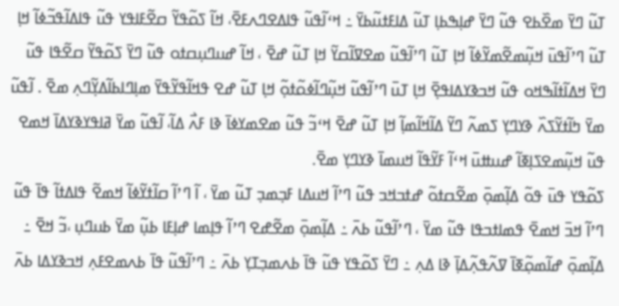ߠߎ߬ ߣߌ߫ ߘߐ߰ߕߐ ߟߎ߬ ߣߌ߫ ߝߊ߲ߒߕߊ߲ ߠߎ߬ ߡߊߓߙߎ߬ߕߌ߫ ߸ ߞߵߊ߬ߟߎ߬ ߟߊߡߐߣߍߓߐ߫، ߞߊ߬ ߖߋ߬ߟߌ߬ ߛߐ߬ߓߊߟߌ ߟߎ߬ ߟߊߡߊ߬ߟߏ߬ߦߊ߬ ߞߊ߲ ߠߎ߬ ߣߴߊ߬ߟߎ߫ ߞߎ߲߬ߘߐ߬ߘߌ߬ߦߊ߬ ߞߊ߲ ߠߎ߬ ߣߴߊ߬ߟߎ߬ ߘߐߜߊ߬ߛߌ߬ ߞߊ߲ ߠߎ߬ ߝߐ߫ ، ߞߊ߬ ߝߎߣߎ߲ߛߙߋ ߟߎ߬ ߣߌ߫ ߖߋ߬ߟߌ߬ ߛߐ߬ߟߊ ߟߎ߬ ߣߌ߫ ߞߡߊ߬ߙߊ߬ߒߞߋ ߟߎ߬ ߞߏߢߌߡߊߟߐ߲߫ ߞߊ߲ ߠߎ߫ ߣߴߊ߬ߟߎ߬ ߞߎ߲߬ߣߊ߬ߦߋ߬ߙߋ߲߬ ߞߊ߲ ߠߎ߬ ߝߐ ߟߞߊ߬ߟߌ߬ߟߌ߫ ߘߊ߲ߣߊߕߊ߬ߡߌ߲߬ߣߍ߲ ߘߐ߫ . ߊ߬ߟߎ߬ ߘߌ߫ ߤߊ߬ߙߌ߬ߖߍ߰ ߢߌߣߌ߲ ߖߘߍ߬ ߣߌ߬ ߡߊ߬ߞߊ߬ߘߊ߲߬ ߞߊ߲ ߠߎ߬ ߝߐ߫ ߞߵߏ߬ ߟߎ߬ ߘߐߘߌߦߊ߫ ߢߊ ߓߍ߯ ߡߊ߬، ߊ߬ߟߎ߬ ߘߌ߫ ߥߊߟߌߢߌߡߊ߫ ߞߘߐ ߟߎ߬ ߞߎ߲߬ߘߐߖߊ߲ߧߊ߬ ߝߎߚߎ߫ ߞߵߊ߬ ߓߌ߬ߟߊ߬ ߞߎߘߊ߫ ߢߌߣߌ߲ ߘߐ߫.
ߖߋ߬ߟߌ ߟߎ߫ ߟߋ߬ ߡߊ߲߬ߘߋ߲߫ ߘߐ߬ߛߙߋ߬ ߝߙߏߞߏ ߟߎ߬ ߣߴߊ߬ ߞߎߡߊ ߓߏ߲ߘߏ߲ ߠߎ߬ ߘߌ߫ ، ߊ߬ ߣߴߊ߬ ߛߊ߬ߙߌ߬ߦߊ߬ ߞߘߐ߬ ߟߊߡߙߊ߬ ߟߊ߫ ߟߎ߬ ߣߴߊ߬ ߞߏ߫ ߞߘߐ߫ ߟߘߊߙߏߟߊ ߟߎ߬ ߘߌ߫ ، ߣߴߊ߬ߟߎ߬ ߕߍ߫ ߸ ߡߊ߲߬ߘߋ߲߫ ߘߐ߬ߝߐ ߣߴߊ߬ ߟߊ߲ߘߊ ߝߊ߲ߓߊ ߕߎ߲߬ ߘߌ߫ ߕߎߣߎ߲ ،ߏ߬ ߞߐ߫ ߸ ߡߊ߲߬ߘߋ߲߫ ߝߊ߬ߘߋ߲߬ߧߊ߫ ߜߍ߬ߟߍ߲߬ߡߊ߲߫ ߢߊ ߡߍ߲ ߸ ߣߌ߫ ߖߋ߬ߟߌ ߟߎ߬ ߟߊ߫ ߕߍߘߏ߲ߠߌ߲ ߕߍ߫ ߸ ߣߴߊ߬ߟߎ߬ ߟߊ߫ ߕߍߘߐߓߍ߲ ߞߏߢߌߡߊ ߕߍ߫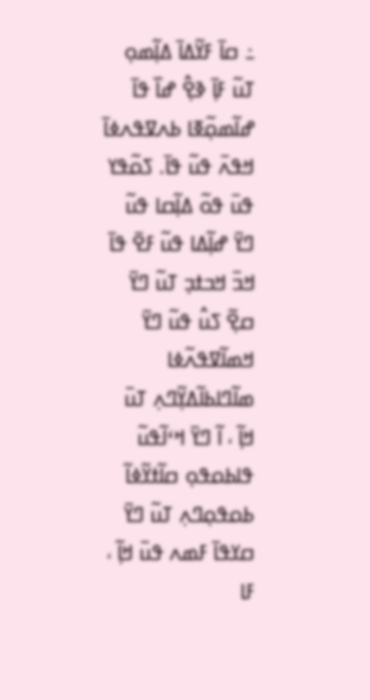߸ ߛߊ߫ ߓߌ߬ߡߊ߫ ߡߊ߲߬ߘߋ߲ ߠߎ߬ ߓߊ߲߫ ߢߐ߲߮ ߝߊ߰ ߟߊ߫ ߝߊ߬ߘߋ߲߬ߧߊ ߕߍߜߟߍߦߊ߫ ߞߟߍ߫ ߟߎ߬ ߟߊ߫. ߖߋ߬ߟߌ ߟߎ߫ ߟߋ߬ ߡߊ߲߬ߛߊ ߟߎ߬ ߣߌ߫ ߝߊ߲߬ߡߊ ߟߎ߬ ߓߐ߫ ߟߊ߫ ߞߏ߫ ߞߏߙߏ߲ ߠߎ߬ ߣߌ߫ ߛߐ߲߬ ߖߎ߮ ߟߎ߬ ߣߌ߫ ߞߘߊ߬ߜߟߍ߬ߦߊ ߘߊ߬ߣߊߕߊ߬ߡߌ߲߬ߣߍ߲ ߠߎ߫ ߞߊ߲߬ ، ߊ߬ ߣߌ߫ ߞߵߊ߬ߟߎ߬ ߟߊߕߋߟߋ߲ ߛߊ߬ߙߌ߬ߦߊ߬ ߕߋߟߋ߲ߣߍ߲ ߠߎ߬ ߣߌ߫ ߛߌߟߊ߫ ߓߘߍ ߟߎ߫ ߞߊ߲߬ ، ߓߊ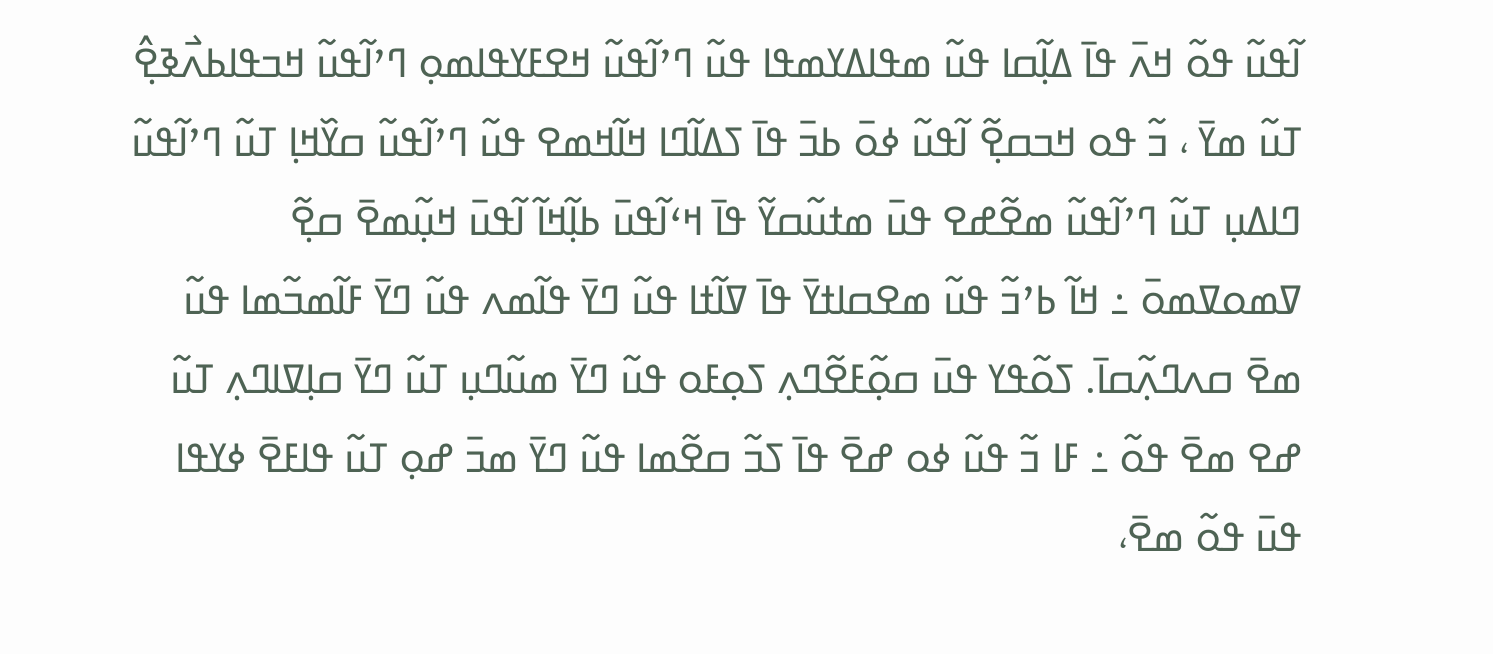ߊ߬ߟߎ߬ ߟߋ߬ ߞߍ߫ ߟߊ߫ ߡߊ߲߬ߛߊ ߟߎ߬ ߘߟߊߡߌߘߟߊ ߟߎ߬ ߣߴߊ߬ߟߎ߬ ߞߐߓߌߟߊߘߋ߲ ߣߴߊ߬ߟߎ߬ ߞߏߟߊߕߍ߯ߢߐ߲߮ ߠߎ߬ ߘߌ߫ ، ߏ߬ ߟߋ ߞߏߛߐ߲߬ ߊ߬ߟߎ߬ ߦߋ߫ ߕߏ߫ ߟߊ߫ ߖߡߊ߬ߣߊ ߞߊ߬ߞߘߐ ߟߎ߬ ߣߴߊ߬ߟߎ߬ ߛߌ߰ߞߊ߲ ߠߎ߬ ߣߴߊ߬ߟߎ߬ ߣߊߡߎ߲ ߠߎ߬ ߣߴߊ߬ߟߎ߬ ߘߐ߬ߝߐ ߟߎ߫ ߘߙߎ߬ߛߌ߬ ߟߊ߫ ߞߵߊ߬ߟߎ߫ ߕߊ߲߬ߞߊ߬ ߊ߬ߟߎ߫ ߞߎ߲߬ߘߐ߫ ߛߐ߲߬ ߜߘߋߜߘߋ߫ ߸ ߞߊ߬ ߕߴߏ߬ ߟߎ߬ ߘߐߛߊߙߌ߫ ߟߊ߫ ߜߊ߬ߙߊ ߟߎ߬ ߣߌ߫ ߟߊ߬ߘߍ ߟߎ߬ ߣߌ߫ ߓߊ߬ߘߏ߬ߘߊ ߟߎ߬ ߘߐ߫ ߛߍߣߍ߲߬ߛߊ߫. ߖߋ߬ߟߌ ߟߎ߫ ߛߋ߲߬ߓߐ߬ߣߍ߲ ߖߋ߲ߓߋ ߟߎ߬ ߣߌ߫ ߘߎ߬ߣߎ߲ ߠߎ߬ ߣߌ߫ ߛߊ߲ߜߊߣߍ߲ ߠߎ߬ ߝߐ ߘߐ߫ ߟߋ߬ ߸ ߓߊ ߏ߬ ߟߎ߬ ߦߋ ߝߐ߫ ߟߊ߫ ߖߏ߬ ߛߐ߬ߘߊ ߟߎ߬ ߣߌ߫ ߘߏ߫ ߝߋ߲ ߠߎ߬ ߟߊߓߐ߫ ߦߌߟߊ ߟߎ߫ ߟߋ߬ ߘߐ߫،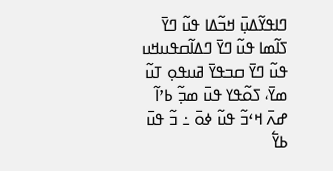ߣߊߟߌ߬ߡߎ߲߫ ߞߏ߬ߡߊ ߟߎ߬ ߣߌ߫ ߖߊ߬ߘߊ ߟߎ߬ ߣߌ߫ ߣߡߊ߬ߛߟߎߞߎ ߟߎ߬ ߣߌ߫ ߛߏߟߌ߫ ߥߎߟߋ߲ ߠߎ߬ ߘߌ߫، ߖߋ߬ߟߌ ߟߎ߫ ߘߏ߲߬ ߕߴߊ߬ ߝߍ߫ ߞߵߏ߬ ߟߎ߬ ߦߋ߫ ߸ ߏ߬ ߟߎ߫ ߕߌ߱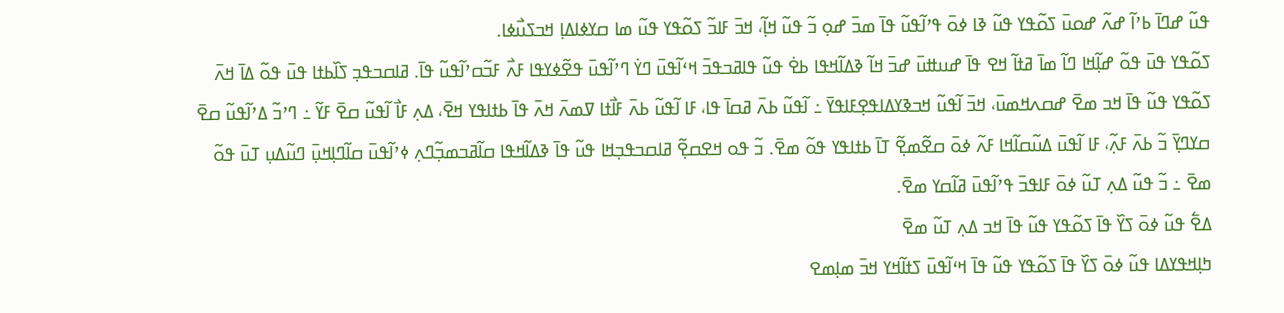ߟߎ߬ ߝߣߊ߫ ߕߴߊ߬ ߝߍ߬ ߝߋߎ߫ ߖߋ߬ߟߌ ߟߎ߬ ߢߊ ߦߋ߫ ߟߴߊ߬ߟߎ߬ ߟߊ߫ ߘߏ߫ ߝߋ߲ ߏ߬ ߟߎ߬ ߞߊ߲߬، ߞߏ߫ ߓߊߏ߬ ߖߋ߬ߟߌ ߟߎ߬ ߘߊ ߛߌߦߊߡߊ߲ ߞߏߖߎ߯ߦߊ.
ߖߋ߬ߟߌ ߟߎ߫ ߟߋ߬ ߝߊ߲߬ߞߊ ߣߊ߬ ߘߊ߫ ߥߙߊ߬ ߞߐ ߟߊ߫ ߝߎߚߎ߫ ߝߏ߫ ߞߊ߬ ߢߡߊ߬ߞߟߊ ߕߐ߭ ߟߎ߬ ߟߊߥߏߟߏ߫ ߞߵߊ߬ߟߎ߫ ߣߌ߭ ߣߴߊ߬ߟߎ߫ ߟߐ߬ߦߌߟߊ ߓߍ߯ ߓߏ߬ߛߴߊ߬ߟߎ߬ ߟߊ߫. ߥߊߛߏߟߏ߲ ߖߊ߰ߕߙߊ ߟߎ߫ ߟߋ߬ ߡߊ߫ ߞߍ߫ ߖߋ߬ߟߌ ߟߎ߬ ߟߊ߫ ߞߏ ߘߐ߫ ߝߛߍߞߘߎ߫، ߞߏ߫ ߊ߬ߟߎ߬ ߞߏߢߌߡߊߟߐ߲ߓߊߟߌ߫ ߸ ߊ߬ߟߎ߬ ߕߍ߫ ߥߛߊ߫ ߟߊ، ߓߊ ߊ߬ߟߎ߬ ߕߍ߫ ߓߊ߯ߙߊ ߜߘߍ߫ ߞߍ߫ ߟߊ߫ ߕߙߊߟߌ ߞߐ߫، ߡߍ߲ ߓߊ߯ ߊ߬ߟߎ߬ ߛߐ߫ ߓߌ߬ ߸ ߣߴߏ߬ ߡߴߊ߬ߟߎ߬ ߛߐ߫ ߛߌߣߌ߲߫ ߏ߬ ߕߍ߫ ߓߍ߲߬، ߓߊ ߊ߬ߟߎ߫ ߡߎ߬ߛߊ߬ߞߊ ߓߍ߬ ߦߋ߫ ߛߐ߬ߘߐ߲߬ ߠߊ߫ ߕߙߊߟߌ ߟߋ߬ ߘߐ߫. ߏ߬ ߟߋ ߞߐߛߐ߲߬ ߥߊߛߏߟߏ߲ߞߊ ߟߎ߬ ߟߊ߫ ߢߡߊ߬ߞߟߊ ߛߊ߬ߥߏߘߏ߲߬ߣߍ߲ ߦߴߊ߬ߟߎ߫ ߛߊ߬ߣߊ߲ߞߎ߲߫ ߣߎ߬ߡߎ߲ ߠߎ߫ ߟߋ߬ ߘߐ߫ ߸ ߏ߬ ߟߎ߬ ߡߍ߲ ߠߎ߬ ߦߋ߫ ߓߊߟߏ߫ ߟߴߊ߬ߟߎ߫ ߥߊ߬ߛߌ ߘߐ߫.
ߡߐ߱ ߟߎ߬ ߦߋ߫ ߖߌ߰ ߟߊ߫ ߖߋ߬ߟߌ ߟߎ߬ ߟߊ߫ ߞߏ ߡߍ߲ ߠߎ߬ ߘߐ߫
ߤߊ߲ߞߟߌߡߊ ߟߎ߬ ߦߋ߫ ߖߌ߰ ߟߊ߫ ߖߋ߬ߟߌ ߟߎ߬ ߟߊ߫ ߞߵߊ߬ߟߎ߫ ߖߙߊ߬ߞߌ ߞߏ߫ ߘߊ߲ߘߐ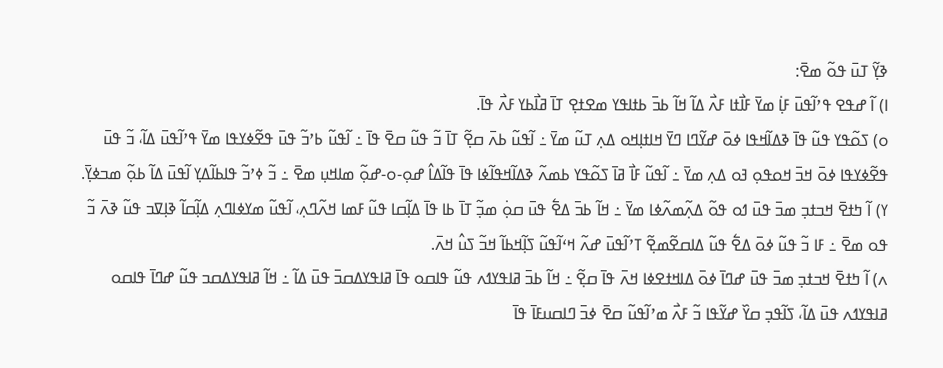ߢߌ߲߬ ߠߎ߫ ߟߋ߬ ߘߐ߫:
ߊ) ߊ߬ ߝߟߐ ߟߴߊ߬ߟߎ߫ ߓߊ߲߭ ߘߌ߫ ߓߊ߯ߙߊ ߓߍ߯ ߡߊ߬ ߞߊ߬ ߕߏ߫ ߕߙߊߟߌ ߘߐߙߐ߲ ߠߊ߫ ߥߊ߯ߕߌ ߓߍ߯ ߟߊ߫.
ߋ) ߖߋ߬ߟߌ ߟߎ߬ ߟߊ߫ ߢߡߊ߬ߞߟߊ ߦߋ߫ ߝߌ߬ߣߊ ߣߌ߫ ߞߊߙߊ߲ߞߋ ߡߍ߲ ߠߎ߬ ߘߌ߫ ߸ ߊ߬ߟߎ߬ ߕߍ߫ ߛߐ߲߬ ߠߊ߫ ߏ߬ ߟߎ߬ ߛߐ߫ ߟߊ߫ ߸ ߊ߬ߟߎ߬ ߕߴߏ߬ ߟߎ߫ ߟߐ߬ߦߌߟߊ ߘߌ߫ ߟߴߊ߬ߟߎ߫ ߡߊ߬، ߏ߬ ߟߎ߫ ߟߐ߬ߦߌߟߊ ߦߋ߫ ߞߏ߫ ߞߋߟߋ߲ ߔߋ ߡߍ߲ ߘߌ߫ ߸ ߊ߬ߟߎ߬ ߓߊ߯ ߥߊ߫ ߖߋ߬ߟߌ ߕߘߍ߬ ߢߡߊ߬ߞߟߊ߬ߦߊ ߟߊ߫ ߟߊ߬ߡߊ߮ ߝߋ߲-ߋ-ߝߋ߲߬ ߘߊߞߎ߲ ߘߐ߫ ߸ ߏ߬ ߦߴߏ߬ ߟߊߕߊ߬ߡߌ߲ ߊ߬ߟߎ߫ ߡߊ߬ ߕߋ߲߬ ߘߏߦߌ߲߫.
ߌ) ߊ߬ ߤߙߐ߫ ߞߏߙߏ߲ ߘߏ߫ ߟߎ߫ ߗߋ ߟߋ߬ ߡߍ߲߬ߘߍ߬ߦߊ ߘߌ߫ ߸ ߞߊ߬ ߕߏ߫ ߡߐ߱ ߟߎ߫ ߛߋ߲߭ ߘߏ߲߬ ߠߊ߫ ߕߊ ߟߊ߫ ߡߊ߲߬ߛߊ ߟߎ߬ ߓߘߊ ߞߍ߬ߣߍ߲، ߊ߬ߟߎ߬ ߘߌߦߊߣߍ߲ ߡߊ߲߬ߛߊ߬ ߢߊ߲ߜߏ ߟߎ߬ ߢߍ߫ ߏ߬ ߟߋ ߘߐ߫ ߸ ߓߊ ߏ߬ ߟߎ߬ ߦߋ߫ ߡߐ߱ ߟߎ߬ ߡߊߛߐ߬ߘߐ߲߬ ߠߴߊ߬ߟߎ߫ ߝߍ߬ ߞߵߊ߬ߟߎ߬ ߖߊ߲߬ߞߕߊ߬ ߞߏ߬ ߖߎ߮ ߞߍ߫.
ߍ) ߊ߬ ߤߙߐ߫ ߞߏߙߏ߲ ߘߏ߫ ߟߎ߫ ߝߣߊ߫ ߦߋ߫ ߡߊߞߙߐߦߊ ߞߍ߫ ߟߊ߫ ߛߐ߲߬ ߸ ߞߊ߬ ߕߏ߫ ߥߊߟߌߗߍ ߟߎ߬ ߟߊߛߋ ߟߊ߫ ߥߊߟߌߡߛߏ߫ ߟߎ߫ ߡߊ߬ ߸ ߞߊ߬ ߥߊߟߌߡߛߏ ߟߎ߬ ߝߣߊ߫ ߟߊߛߋ ߥߊߟߌߗߍ ߟߎ߫ ߡߊ߬، ߖߊ߬ߟߏ߲ ߛߌ߰ ߝߌ߬ߟߊ ߏ߬ ߓߍ߯ ߘߴߊ߬ߟߎ߬ ߛߐ߫ ߦߏ߫ ߣߊߛߎߓߊ߫ ߟߊ߫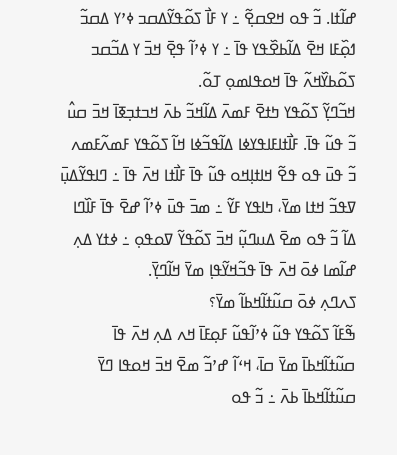ߝߊ߬ߙߊ. ߏ߬ ߟߋ ߞߐߛߐ߲߬ ߸ ߌ ߓߊ߯ ߖߋ߬ߟߌ߬ߡߛߏ ߦߴߌ ߡߛߏ߬ ߗߋ߲߰ߓߊ ߞߐ߫ ߡߊ߬ߕߐ߰ߟߌ ߟߊ߫ ߸ ߌ ߦߴߊ߬ ߟߐ߲߫ ߞߏ߫ ߌ ߡߏ߬ߛߏ ߖߋ߬ߕߌ߰ߞߍ߬ ߟߊ߫ ߞߋߟߊߘߋ߲ ߠߋ߬.
ߞߏ߬ߣߌ߲߬ ߖߋ߬ߟߌ ߤߙߐ߫ ߓߘߍ߫ ߡߊ߬ߞߏ߬ ߕߍ߫ ߞߏߙߏ߲ߧߊ߫ ߞߏ߫ ߛߎ߮ ߏ߬ ߟߎ߬ ߟߊ߫. ߓߊ߯ߙߊߓߊߟߌߦߊ ߡߊ߬ߟߏ߬ߦߊ ߞߊ߬ ߖߋ߬ߟߌ ߓߘߍ߬ߓߘߍ ߏ߬ ߟߎ߫ ߟߋ ߟߐ߬ ߞߊߙߊ߲ߞߋ ߟߎ߬ ߟߊ߫ ߓߊ߯ߙߊ ߞߍ߫ ߟߊ߫ ߸ ߣߊߟߌ߬ߡߎ߲߫ ߜߟߏ߬ ߞߙߊ ߘߌ߫، ߤߊߟߌ ߓߌ߬ ߸ ߘߏ߫ ߟߎ߫ ߦߴߊ߬ ߝߐ߫ ߟߊ߫ ߓߊ߰ߣߊ ߡߊ߬ ߏ߬ ߟߋ ߘߐ߫ ߡߎߣߎ߲߬ ߞߏ߫ ߖߋ߬ߟߌ߬ ߜߋߟߋ߲ ߸ ߦߙߌ ߡߍ߲ ߝߊ߬ߘߊ ߦߋ߫ ߞߍ߫ ߟߊ߫ ߟߏ߬ߞߌ߬ߟߊ߲ ߘߌ߫ ߞߊ߬ߣߌ߲߫.
ߖߍߣߍ߲ ߦߋ߫ ߛߎ߬ߙߊ߬ߞߕߊ߬ ߘߌ߫؟
ߒ߬ߓߊ߬ ߖߋ߬ߟߌ ߟߎ߬ ߦߴߊ߬ߟߎ߬ ߓߋ߲ߓߊ߫ ߞߍ ߡߍ߲ ߞߍ߫ ߟߊ߫ ߛߎ߬ߙߊ߬ߞߕߊ߫ ߘߌ߫ ߛߊ߫، ߞߵߊ߬ ߝߴߏ߬ ߘߐ߫ ߞߏ߫ ߞߋߟߊ ߣߌ߫ ߛߎ߬ߙߊ߬ߞߕߊ߫ ߕߍ߫ ߸ ߏ߬ ߟߋ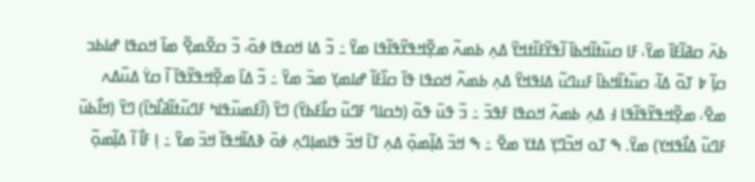ߕߍ߫ ߛߥߊ߬ߓߊ߫ ߘߌ߫، ߓߊ ߛߎ߬ߙߊ߬ߞߕߊ߫ ߊ߬ߟߌ߬ߓߊ߬ߙߞߌ߫ ߡߍ߲ ߕߘߍ߬ ߘߐ߲߬ߞߟߌ߬ߟߊ߬ߟߊ ߘߌ߫ ߸ ߏ߬ ߡߊ ߞߋߟߊ ߦߋ߫، ߏ߬ ߛߐ߬ߘߐ߲߬ ߘߊ߫ ߞߋߟߊ ߝߊߕߏ ߛߊ߲߬ ߈ ߠߋ߬ ߡߊ߬، ߛߎ߬ߙߊ߬ߞߕߊ߫ ߓߎߣߎ߬ ߡߊߟߞߌ߫ ߡߍ߲ ߕߘߍ߬ ߞߋߟߊ ߟߊ߫ ߛߊ߰ߓߊ߬ ߝߊߘߌ߲ ߘߏ߫ ߘߌ߫ ߸ ߏ߬ ߡߊ߫ ߘߐ߲߬ߞߟߌ߬ߟߊ߫ ߊ߬ ߛߌ߭ ߡߎ߰ߡߍ ߘߐ߫، ߘߐ߲߬ߞߟߌ߬ߟߊ߬ߟߊ ߃ ߡߍ߲ ߕߘߍ߬ ߞߋߟߊ ߓߟߏ߫ ߸ ߏ߬ ߟߎ߫ ߟߋ߬ (ߤߛߊߣ ߓߣߎ߬ ߛߊ߯ߓߕߌ߫) ߣߌ߫ (ߊ߬ߓߘߎ߬ߟߊߤ ߓߣߎ߬ߙߊ߬ߥߊ߯ߤߊ߫) ߣߌ߫ (ߞߊ߯ߕߎ߫ ߓߣߎ߬ ߡߊ߯ߟߞߌ) ߘߌ߫. ߒ ߠߋ ߞߏ߬ߣߌ߲ ߡߙߌ ߘߐ߫ ߸ ߒ ߞߏ߫ ߡߊ߲߬ߘߋ߲߫ ߡߍ߲ ߠߊ߫ ߞߏ߫ ߟߊߘߊ߲ߣߍ߲ ߦߋ߫ ߢߡߊ߬ߞߟߊ߬ ߞߏ߫ ߘߌ߫ ߸ ߊ߲ ߓߊ߯ ߊ߬ ߡߊ߲߬ߘߋ߲߬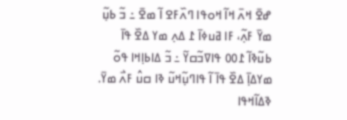ߝߐ߫ ߞߍ߫ ߞߊ߬ ߞߋߟߊ ߣߍ߰ߓߐ ߊ߬ ߘߐ߫ ߸ ߏ߬ ߕߎ߲߬ ߘߌ߫ ߓߍ߲߬، ߓߊ ߥߎߦߊ߫ ߁ ߡߍ߲ ߘߌ ߡߐ߰ ߟߊ߫ ߕߎ߬ߢߊ߬ ߁߀߀ ߟߊߜߏ߬ߛߌ߬ ߸ ߏ߬ ߡߊߕߊ߲ߞߊ ߟߋ߬ ߘߌߡߊ߲߫ ߡߐ߰ ߟߊ߫ ߊ߬ ߟߊߣߎ߲߬ߞߎ߬ ߢߊ ߛߎ߮ ߓߍ߯ ߘߌ߫.
ߢߡߊ߬ߞߟߊ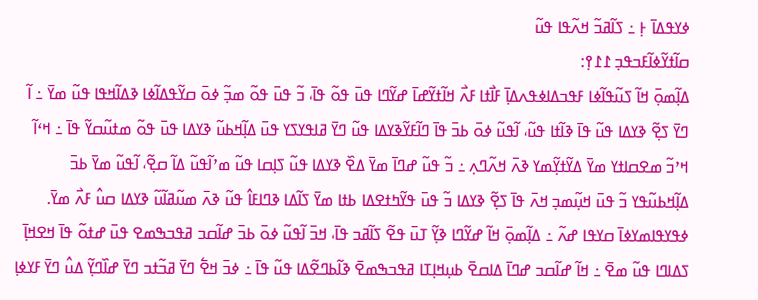ߦߌߟߡߊ߫ ߅߲ ߸ ߖߊ߬ߥߏ߬ ߞߍ߬ߟߊ ߟߎ߬
ߛߊ߬ߙߌ߬ߦߊ߬ߓߏߟߏ߲ ߁߁߉߲:
ߡߊ߲߬ߘߋ߲߫ ߞߊ߬ ߖߎ߬ߟߊ߬ߦߊ ߓߟߏߡߊߦߟߍߡߊ߲߫ ߓߊ߯ߙߊ ߓߍ߯ ߞߊ߬ߙߌ߬ߝߊ߫ ߝߌ߬ߣߊ ߟߎ߫ ߟߋ߬ ߟߊ߫، ߏ߬ ߟߎ߫ ߟߋ߬ ߘߏ߲߬ ߦߋ߫ ߛߌ߬ߟߡߊ߬ߦߊ ߢߡߊ߬ߞߟߊ ߟߎ߬ ߘߌ߫ ߸ ߊ߬ ߣߌ߫ ߖߐ߲߬ ߢߌߡߊ ߟߎ߬ ߟߊ߫ ߢߊ߬ߙߊ ߟߎ߬، ߊ߬ߟߎ߬ ߦߋ߫ ߕߏ߫ ߟߊ߫ ߣߊ߬ߓߌ߬ߢߌߡߊ ߟߎ߬ ߣߌ߫ ߥߊߟߌߖߌ ߟߎ߫ ߡߊ߲߬ߞߕߎ߬ ߢߌߡߊ ߟߎ߫ ߟߋ߬ ߘߙߎ߬ߛߌ߬ ߟߊ߫ ߸ ߞߵߊ߬ ߞߴߏ߬ ߘߐߛߊߙߌ ߘߌ߫ ߡߌ߬ߙߌ߲߬ߘߌ ߢߍ߫ ߞߍ߬ߣߍ߲ ߸ ߏ߬ ߟߎ߬ ߝߣߊ߫ ߘߌ߫ ߡߐ߰ ߢߌߡߊ ߟߎ߬ ߖߊ߲ߛߊ ߟߎ߬ ߘߴߊ߬ߟߎ߬ ߡߊ߬ ߛߐ߲߬، ߊ߬ߟߎ߬ ߘߌ߫ ߕߏ߫ ߡߊ߲߬ߞߕߎ߬ߟߌ ߏ߬ ߟߎ߫ ߞߎ߲߬ߘߏ߲ ߞߍ߫ ߟߊ߫ ߖߐ߲߬ ߢߌߡߊ ߏ߬ ߟߎ߫ ߟߌ߬ߤߙߐߡߊ ߕߙߊ ߘߌ߫ ߖߊ߬ߡߊ ߢߣߊߓߊ߮ ߟߎ߬ ߢߍ߫ ߘߎ߬ߥߊ߬ߎ߬ ߢߌߡߊ ߛߎ߮ ߓߍ߯ ߘߌ߫.
ߦߟߌߟߊߘߌߦߊ߫ ߛߌߟߊ ߝߍ߬ ߸ ߡߊ߲߬ߘߋ߲߫ ߞߊ߬ ߝߌ߬ߣߊ ߢߌ߲߬ ߠߎ߫ ߟߐ߬ ߖߊ߬ߥߏ ߟߊ߫، ߞߏ߫ ߊ߬ߟߎ߬ ߦߋ߫ ߕߏ߫ ߝߊ߬ߛߏ ߥߟߏߒߘߐ ߟߎ߫ ߝߙߋ߬ ߟߊ߫ ߞߐߞߊ߲߫ ߖߡߊߣߊ ߟߎ߬ ߘߐ߫ ߸ ߞߊ߬ ߝߊ߬ߛߏ ߝߣߊ߫ ߡߊߛߐ߫ ߕߎ߲ߞߊ߲ߠߊ ߥߟߏߒߘߐ߫ ߢߊ߬ߕߣߐ߬ߡߊ ߟߎ߬ ߟߊ߫ ߸ ߦߏ߫ ߞߐ߱ ߣߌ߫ ߥߏ߬ߙߏ ߣߌ߫ ߝߊ߰ߣߌ߲߬ ߡߎ߮ ߣߌ߫ ߓߌߦߊ߲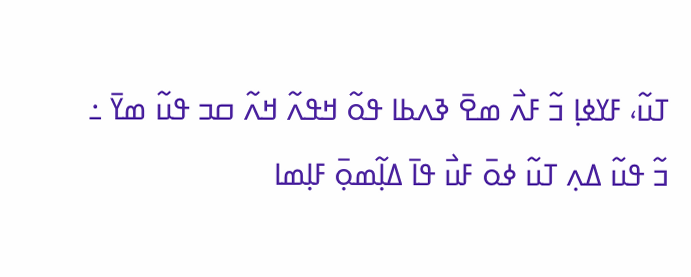ߠߎ߬، ߓߌߦߊ߲ ߏ߬ ߓߍ߯ ߘߐ߫ ߢߍߕߊ ߟߋ߬ ߞߟߍ߬ ߞߍ߬ ߛߏ ߟߎ߬ ߘߌ߫ ߸ ߏ߬ ߟߎ߬ ߡߍ߲ ߠߎ߬ ߦߋ߫ ߓߎ߯ ߟߊ߫ ߡߊ߲߬ߘߋ߲߫ ߓߊ߲ߘߊ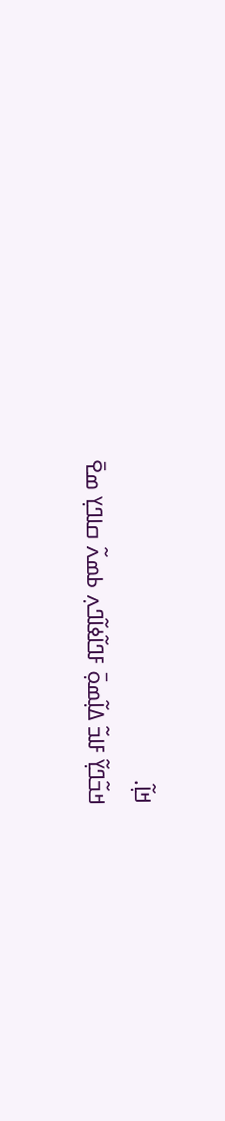ߞߊ߲߬.
ߞߏ߬ߣߌ߲߬ ߓߊߏ߬ ߡߊ߲߬ߘߋ߲߫ ߓߣߊ߬ߦߊ߬ߣߍ߲ ߕߘߍ߬ ߛߊߣߌ߲ ߘߐ߫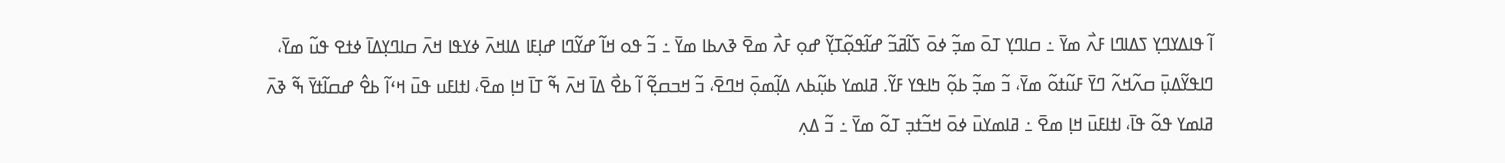ߊ߬ ߟߊߡߌߣߌ߲ ߖߡߊߣߊ ߓߍ߯ ߘߌ߫ ߸ ߛߊߣߌ߲ ߠߋ߫ ߘߏ߲߬ ߦߋ߫ ߖߊ߬ߥߏ߬ ߝߊ߬ߟߋ߲߬ߠߌ߲߬ ߝߋ߲ ߓߍ߯ ߘߐ߫ ߢߍߕߊ ߘߌ߫ ߸ ߏ߬ ߟߋ ߞߊ߬ ߝߌ߬ߣߊ ߝߊ߲ߓߊ ߡߊߞߍ߫ ߦߌߟߊ ߞߍ߫ ߛߊߣߌ߲ߡߊ߫ ߦߙߐ ߟߎ߬ ߘߌ߫، ߣߊߟߌ߬ߡߎ߲߫ ߛߍ߬ߞߍ߬ ߣߌ߫ ߓߎ߬ߙߋ߬ ߘߌ߫، ߏ߬ ߘߏ߲߬ ߕߋ߲߬ ߤߊߟߌ ߓߌ߬. ߥߊߘߌ ߕߎ߲߬ߕߍ ߡߊ߲߬ߘߋ߲߫ ߞߣߐ߫، ߏ߬ ߞߏߛߐ߲߬ ߊ߬ ߕߐ߯ ߡߊ߫ ߞߍ߫ ߒ߬ ߠߊ߫ ߞߊ߲ ߘߐ߫، ߊߙߊߓߎ ߟߎ߫ ߞߵߊ߬ ߕߐ߮ ߝߛߊ߬ߙߌ߫ ߒ߬ ߢߍ߫ ߥߊߘߌ ߟߋ߬ ߟߊ߫، ߊߙߊߓߎ߫ ߞߊ߲ ߘߐ߫ ߸ ߥߊߘߌߎ߫ ߦߋ߫ ߞߏ߬ߙߏ߲ ߠߋ߬ ߘߌ߫ ߸ ߏ߬ ߡߍ߲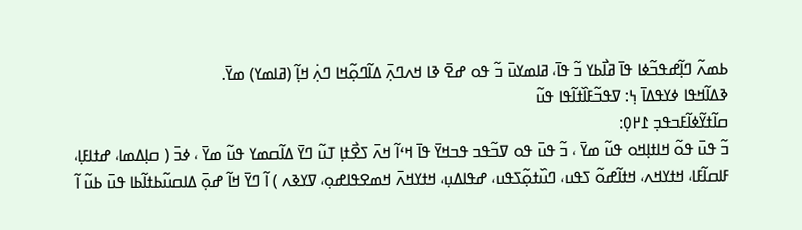ߕߘߍ߬ ߣߊ߲߬ߝߟߏ߬ߦߊ ߟߊ߫ ߥߊ߯ߕߌ ߏ߬ ߟߊ߫، ߥߊߘߌߎ߫ ߏ߬ ߟߋ ߝߐ߫ ߢߊ ߞߍߣߍ߲߫ ߡߊ߬ߣߋ߲߬ߞߊ ߣߍ߲߭ ߞߊ߲߬ (ߥߊߘߌ) ߘߌ߫.
ߢߡߊ߬ߞߟߊ ߦߌߟߡߊ߫ ߆߲: ߜߟߏ߬ߓߊ߰ߙߊ߬ߟߊ ߟߎ߬
ߛߊ߬ߙߌ߬ߦߊ߬ߓߏߟߏ߲ ߁߂߀߲:
ߏ߬ ߟߎ߫ ߟߋ߬ ߞߊߙߊ߲ߞߋ ߟߎ߬ ߘߌ߫ ، ߏ߬ ߟߎ߫ ߟߋ ߜߏ߬ߟߏ ߟߏߞߌ߫ ߟߊ߫ ߞߵߊ߬ ߞߍ߫ ߖߐ߯ߙߊ߲ ߠߎ߬ ߣߌ߫ ߡߊ߬ߛߘߌ ߟߎ߬ ߘߌ߫ ، ߦߏ߫ ( ߛߊ߲ߡߘߊ، ߝߙߊߓߊ߲، ߓߊߛߊ߬ߓߊ، ߞߙߌߞߍ، ߞߙߊ߬ߝߋ߬ ߖߟߎ، ߣߎ߰ߙߋ߲߬ߖߟߎ، ߝߟߊߡߎ߲، ߞߙߌߞߍ߫ ߞߘߐߟߊߝߋ߲، ߜߌߢߍ ) ߊ߬ ߣߌ߫ ߞߊ߬ ߝߋ߲߫ ߡߊߛߎ߬ߕߙߊ߬ߕߊ ߟߎ߫ ߕߎ߬ ߊ߬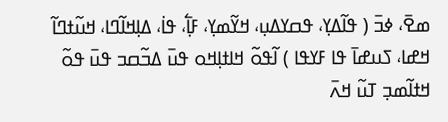ߘߐ߫، ߦߏ߫ ( ߟߊ߬ߡߌ߲، ߟߛߌߡߎ߲، ߞߌ߬ߘߌ߲، ߓߊ߲߱، ߟߊ߭، ߡߊ߲ߞߊ߬ߣߊ، ߞߎ߬ߙߣߊ߬ ߞߝߊ، ߖߎߝߊ߫ ߟߊ ߓߌߟߊ ) ߊ߬ߟߋ߬ ߞߊߙߊ߲ߞߋ ߟߎ߫ ߡߏ߬ߛߏ ߟߎ߫ ߟߋ߬ ߞߙߊ߬ߘߏ߲ ߠߎ߬ ߞߍ߫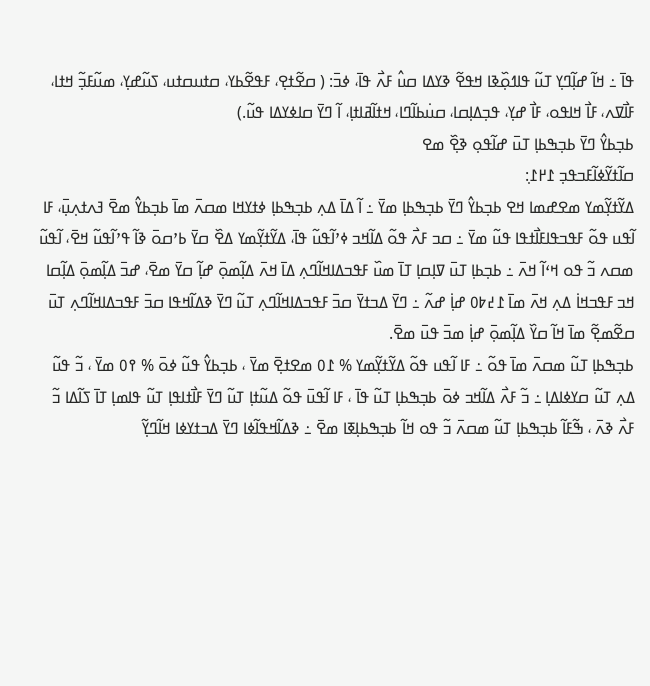ߟߊ߫ ߸ ߞߊ߬ ߝߊ߲߬ߣߌ߲ ߠߎ߬ ߟߊߗߋ߲߰ߢߊ ߞߟߐ߬ ߢߌߡߊ ߛߎ߮ ߓߍ߯ ߟߊ߫، ߦߏ߫: ( ߛߐ߬ߙߐ߲، ߓߟߐ߬ߕߌ، ߛߙߎߛߙߎ، ߖߎ߬ߝߌ߲، ߘߎ߬ߓߏ߲߬ ߞߙߊ، ߓߊ߯ߜߍ، ߓߊ߯ ߞߊߟߋ، ߓߊ߯ ߝߌ߲، ߟߏ߲ߡߊ߲ߛߊ، ߛߎ߭ߕߊ߬ߣߊ، ߞߙߊ߬ߥߊߙߊ߲، ߊ߬ ߣߌ߫ ߛߊߦߌߡߊ ߟߎ߬.)
ߕߏ߲ߕߌ߮ ߣߌ߫ ߕߏ߲ߒߕߊ߲ ߠߎ߫ ߝߊ߬ߟߋ߲ ߢߐ߲߰ ߘߐ
ߛߊ߬ߙߌ߬ߦߊ߬ߓߏߟߏ߲ ߁߂߁߲:
ߡߌ߬ߙߌ߲߬ߘߌ ߘߐߝߘߊ ߞߐ ߕߏ߲ߕߌ߮ ߣߌ߫ ߕߏ߲ߒߕߊ߲ ߘߌ߫ ߸ ߊ߬ ߡߊ߫ ߡߍ߲ ߕߏ߲ߒߕߊ߲ ߦߙߌߞߊ ߘߛߍ߫ ߘߊ߫ ߕߏ߲ߕߌ߮ ߘߐ߫ ߔߍߙߍ߲ߎ߲߫، ߓߊ ߊ߬ߟߎ ߟߋ߬ ߓߟߏߟߊߓߊ߯ߙߟߊ ߟߎ߬ ߘߌ߫ ߸ ߛߏ ߓߍ߯ ߟߋ߬ ߡߊ߬ߞߏ ߦߴߊ߬ߟߎ߬ ߟߊ߫، ߡߌ߬ߙߌ߲߬ߘߌ ߡߐ߰ ߛߌ߫ ߕߴߛߋ߫ ߢߊ߬ ߟߴߊ߬ߟߎ߬ ߞߐ߫، ߊ߬ߟߎ߬ ߘߛߍ ߏ߬ ߟߋ ߞߵߊ߬ ߞߍ߫ ߸ ߕߏ߲ߕߊ߲ ߠߎ߫ ߜߊ߲ߛߊ߲ ߠߊ߫ ߘߎ߰ ߓߟߏߡߊߞߊ߬ߣߍ߲ ߡߊ߫ ߞߍ߫ ߡߊ߲߬ߘߋ߲߫ ߝߊ߲߬ ߛߌ߫ ߘߐ߫، ߝߏ߫ ߡߊ߲߬ߘߋ߲߫ ߡߊ߲߬ߛߊ ߞߏ ߓߟߏߞߊ߭ ߡߍ߲ ߞߍ߫ ߘߊ߫ ߁߄߈߀ ߝߊ߲߭ ߝߍ߬ ߸ ߣߌ߫ ߡߏߙߌ߫ ߛߏ߫ ߓߟߏߡߊߞߊ߬ߣߍ߲ ߠߎ߬ ߣߌ߫ ߢߡߊ߬ߞߟߊ ߛߏ߫ ߓߟߏߡߊߞߊ߬ߣߍ߲ ߠߎ߫ ߛߐ߬ߘߐ߲߬ ߘߊ߫ ߞߊ߬ ߛߌ߰ ߡߊ߲߬ߘߋ߲߫ ߝߊ߲߭ ߘߏ߫ ߟߎ߫ ߘߐ߫.
ߕߏ߲ߒߕߊ߲ ߠߎ߬ ߘߛߍ߫ ߘߊ߫ ߟߋ߬ ߸ ߓߊ ߊ߬ߟߎ ߟߋ߬ ߡߌ߬ߙߌ߲߬ߘߌ % ߁߀ ߘߐߙߐ߲߫ ߘߌ߫ ، ߕߏ߲ߕߌ߮ ߟߎ߬ ߦߋ߫ % ߉߀ ߘߌ߫ ، ߏ߬ ߟߎ߬ ߡߍ߲ ߠߎ߬ ߛߌߦߊߡߊ߲ ߸ ߏ߬ ߓߍ߯ ߡߊ߬ߞߏ ߦߋ߫ ߕߏ߲ߒߕߊ߲ ߠߎ߬ ߟߊ߫ ، ߓߊ ߊ߬ߟߎ߫ ߟߋ߬ ߡߎ߬ߙߊ߲ ߠߎ߬ ߣߌ߫ ߓߊ߯ߙߊߟߊ߲ ߠߎ߬ ߟߊߘߊ߲ ߠߊ߫ ߖߊ߬ߡߊ ߏ߬ ߓߍ߯ ߢߍ߫ ، ߒ߬ߓߊ߬ ߕߏ߲ߒߕߊ߲ ߠߎ߬ ߘߛߍ߫ ߏ߬ ߟߋ ߞߊ߬ ߕߏ߲ߒߕߊ߲ߧߊ ߘߐ߫ ߸ ߢߡߊ߬ߞߟߊ߬ߦߊ ߣߌ߫ ߡߏߙߌߦߊ ߞߊ߬ߣߌ߲߬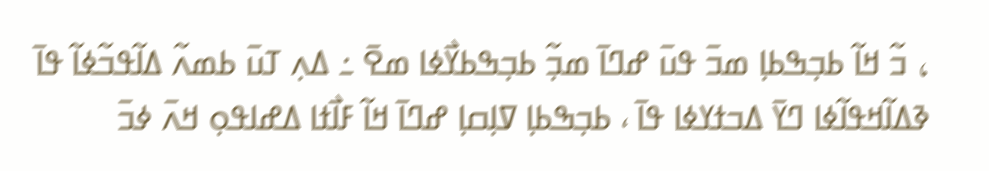، ߏ߬ ߞߊ߬ ߕߏ߲ߒߕߊ߲ ߘߏ߫ ߟߎ߫ ߝߣߊ߫ ߘߏ߲߬ ߕߏ߲ߒߕߌ߯ߦߊ ߘߐ߫ ߸ ߡߍ߲ ߠߎ߫ ߕߘߍ߬ ߡߊ߬ߟߏ߬ߦߊ߬ ߟߊ߫ ߢߡߊ߬ߞߟߊ߬ߦߊ ߣߌ߫ ߡߏߙߌߦߊ ߟߊ߫ ، ߕߏ߲ߒߕߊ߲ ߜߊ߲ߛߊ߲ ߝߣߊ߫ ߞߊ߬ ߓߊ߯ߙߊ ߡߝߊߟߋ߲ ߞߍ߫ ߦߏ߫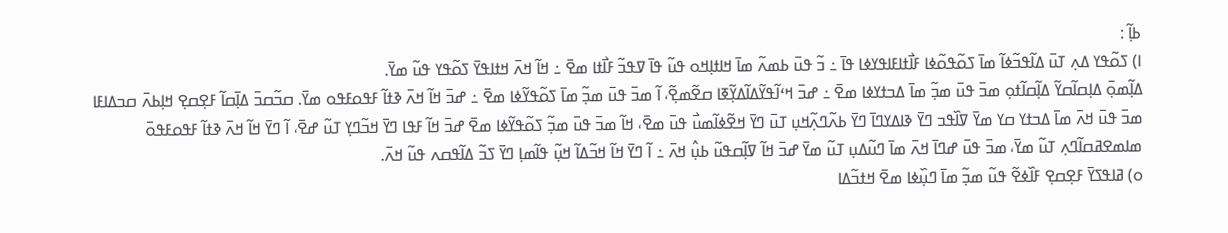ߕߊ߲߬ :
ߊ) ߖߋ߬ߟߌ ߡߍ߲ ߠߎ߫ ߡߊ߬ߟߏ߬ߦߊ߬ ߘߊ߫ ߖߋ߬ߟߋ߬ߦߊ ߓߊ߯ߙߊߓߊߟߌߦߊ ߟߊ߫ ߸ ߏ߬ ߟߎ߫ ߕߘߍ߬ ߘߊ߫ ߞߊߙߊ߲ߞߋ ߟߎ߬ ߟߊ߫ ߜߟߏ߬ ߓߊ߯ߙߊ ߘߐ߫ ߸ ߞߊ߬ ߞߍ߫ ߞߙߊߟߌ߫ ߖߋ߬ߟߌ ߟߎ߬ ߘߌ߫.
ߡߊ߲߬ߘߋ߲߫ ߡߊ߲ߛߊ߬ߛߌ߬ ߡߊ߲߬ߛߊ߬ߙߋ߲ ߘߏ߫ ߟߎ߫ ߘߏ߲߬ ߘߊ߫ ߡߏߙߌߦߊ ߘߐ߫ ߸ ߝߏ߫ ߞߵߊ߬ߟߌ߬ߡߊ߬ߡߌ߲߬ߧߊ ߛߐ߬ߘߐ߲߬، ߊ߬ ߘߏ߫ ߟߎ߫ ߘߏ߲߬ ߘߊ߫ ߖߋ߬ߟߌ߬ߦߊ ߘߐ߫ ߸ ߝߏ߫ ߞߊ߬ ߞߍ߫ ߢߙߊ߬ ߓߟߋߓߟߋ ߘߌ߫. ߛߏ߬ߛߏ߫ ߡߊ߲߫ߛߊ߬ ߓߐ߲ߛߐ߲ ߞߊ߲ߕߍ߫ ߛߏߡߊߓߊ ߘߏ߫ ߟߎ߫ ߞߍ߫ ߘߊ߫ ߡߏߙߌ ߛߌ ߘߌ߫ ߜߊ߰ߟߏ ߣߌ߫ ߢߊߡߌߣߊ߫ ߣߌ߫ ߕߍ߬ߣߍ߲߬ߞߎ߲ ߠߎ߫ ߣߌ߫ ߞߐ߬ߦߊ߬ߘߎ߯ ߟߎ߫ ߘߐ߫، ߞߊ߬ ߘߏ߫ ߟߎ߫ ߘߏ߲߬ ߖߋ߬ߟߌ߬ߦߊ ߘߐ߫ ߝߏ߫ ߞߊ߬ ߓߟߊ ߣߌ߫ ߞߏ߬ߣߌ߲ ߠߎ߬ ߝߐ߫، ߊ߬ ߣߌ߫ ߞߊ߬ ߞߍ߫ ߢߙߊ߬ ߓߟߋߓߟߋ߫ ߘߊߘߐߥߛߊ߬ߣߍ߲ ߠߎ߬ ߘߌ߫، ߘߏ߫ ߟߎ߫ ߝߣߊ߫ ߞߍ߫ ߘߊ߫ ߣߎ߬ߡߎ߲ ߠߎ߬ ߘߌ߫ ߝߏ߫ ߞߊ߬ ߜߊ߲߬ߛߟߎ߬ ߕߎ߲߮ ߞߍ߫ ߸ ߊ߬ ߣߌ߫ ߞߊ߬ ߞߏ߬ߡߊ߬ ߞߎ߲߬ ߟߊ߬ߘߊ߲ ߣߌ߫ ߖߏ߬ ߡߊ߬ߟߛߍ ߟߎ߬ ߞߍ߫.
ߋ) ߥߊߟߖߌ߫ ߓߐ߲ߛߐ߲ ߓߊ߰ߦߐ߬ ߟߎ߬ ߘߏ߲߬ ߘߊ߫ ߣߎ߲߰ߦߊ ߘߐ߫ ߞߙߏ߬ߡߊ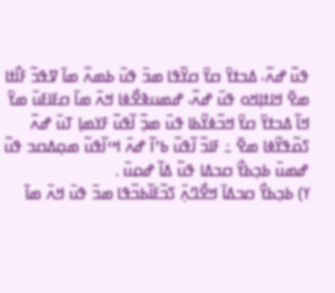ߟߎ߬ ߝߍ߬، ߡߏߙߌ߫ ߛߌ߫ ߛߌ߬ߟߊ ߘߏ߫ ߟߎ߫ ߕߘߍ߬ ߘߊ߫ ߜߟߏ߬ ߓߊ߯ߙߊ ߘߐ߫ ߞߊߙߊ߲ߞߋ ߟߎ߫ ߝߍ߬، ߝߘߎߢߐ߯ߦߊ ߞߍ߫ ߘߊ߫ ߛߓߊߓߎ߫ ߘߌ߫ ߞߊ߬ ߡߏߙߌ߫ ߛߌ߫ ߞߏ߬ߦߌ߬ߕߊ ߟߎ߫ ߘߏ߲߬ ߊ߬ߟߎ߬ ߓߌߘߊ߲ ߠߎ߫ ߝߍ߬ ߖߋ߬ߟߌ߬ߦߊ ߘߐ߫ ߸ ߓߊߏ߬ ߊ߬ߟߎ߬ ߕߴߊ߬ ߝߍ߫ ߞߵߊ߬ߟߎ߬ ߘߋ߲ߡߛߏ ߟߎ߬ ߝߘߎ߫ ߕߏ߲ߕߌ߯ ߛߏߡߊ ߟߎ߬ ߡߊ߬ ߝߋߎ߫ .
ߌ) ߕߏ߲ߕߌ߯ ߛߏߡߊ߫ ߞߐ߯ߣߍ߲߫ ߖߏ߬ߓߊ߬ߕߏ߬ߟߊ ߘߏ߫ ߟߎ߫ ߞߍ߫ ߘߊ߫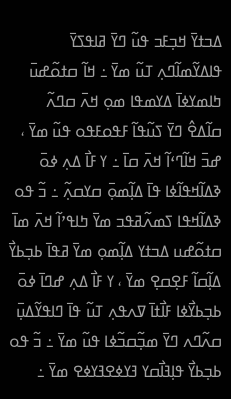ߡߏߙߌ߫ ߞߏ߲ߓߏ ߟߎ߬ ߣߌ߫ ߥߊߟߖߌ߫ ߟߊߡߌ߬ߘߊ߬ߣߍ߲ ߠߎ߬ ߘߌ߫ ߸ ߞߊ߬ ߛߙߋ߬ߝߎ߫ ߤߊߘߌߦߊ߫ ߡߌߘߟߊ ߘߋ߲ ߞߍ߫ ߛߣߍ߬ ߛߊ߬ߡߐ߮ ߣߌ߫ ߖߎ߬ߟߊ߬ ߓߟߋߓߟߋ ߟߎ߬ ߘߌ߫ ، ߝߏ߫ ߞߊ߬ߣߵߊ߬ ߞߍ߫ ߛߊ߫ ߸ ߌ ߓߊ߯ ߡߍ߲ ߦߋ߫ ߢߡߊ߬ߞߟߊ߬ߦߊ ߟߊ߫ ߡߊ߲߬ߘߋ߲߫ ߛߌߛߍ߲߬ ߸ ߏ߬ ߟߋ ߢߡߊ߬ߞߟߊ ߖߘߍ߬ߥߟߏ ߘߌ߫ ߤߊߟߴߊ߬ ߞߍ߫ ߘߊ߫ ߛߙߋ߬ߝߎ ߡߏߙߌ ߡߊ߲߬ߘߋ߲ ߘߌ߫ ߥߟߊ߫ ߕߏ߲ߕߌ߯ ߡߊ߲߬ߛߊ߬ ߓߐ߲ߛߐ߲ ߘߌ߫ ، ߌ ߓߊ߯ ߡߍ߲ ߝߣߊ߫ ߦߋ߫ ߕߏ߲ߕߌ߯ߦߊ ߓߊ߯ߙߊ߫ ߜߍߟߍ߲ ߠߎ߬ ߟߊ߫ ߣߊߟߌ߬ߡߎ߲߫ ߛߍ߬ߣߍ ߣߌ߫ ߘߏ߲߬ߛߏ߬ߦߊ ߟߎ߬ ߘߌ߫ ߸ ߏ߬ ߟߋ ߕߏ߲ߕߌ߯ ߟߊ߲ߔߊ߯ߛߌ ߔߌߦߐߔߌߦߐ ߘߌ߫ ߸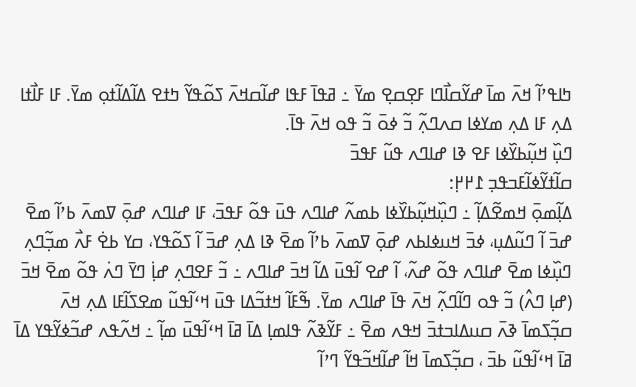ߤߊߟߴߊ߬ ߞߍ߫ ߘߊ߫ ߝߌ߬ߛߊ߯ߣߊ ߓߐ߲ߛߐ߲ ߘߌ߫ ߸ ߥߟߊ߫ ߓߟߊ ߝߊ߬ߛߞߍ߫ ߖߋ߬ߟߌ߬ ߤߙߐ ߡߊ߬ߡߊ߬ߙߋ߲ ߘߌ߫. ߓߊ ߓߊ߯ߙߊ ߡߍ߲ ߓߊ ߡߍ߲ ߘߌߦߊ ߛߍߣߍ߲߬ ߏ߬ ߦߋ߫ ߏ߬ ߟߋ ߞߍ߫ ߟߊ߫.
ߣߎ߲߰ ߞߎ߲߬ߕߌ߰ߦߊ ߓߐ ߢߊ ߝߊߣߍ ߟߎ߬ ߓߟߏ߫
ߛߊ߬ߙߌ߬ߦߊ߬ߓߏߟߏ߲ ߁߂߂߲:
ߡߊ߲߬ߘߋ߲߫ ߞߘߐ߬ߡߊ߲߬ ߸ ߣߎ߲߰ߞߎ߲߬ߕߌ߰ߦߊ ߕߘߍ߬ ߝߊߣߍ ߟߎ߫ ߟߋ߬ ߓߟߏ߫، ߓߊ ߝߊߣߍ ߝߋ߲߫ ߜߘߍ߫ ߕߴߊ߬ ߘߐ߫ ߝߏ߫ ߊ߬ ߣߎ߬ߡߎ߲، ߦߏ߫ ߞߎߦߊߕߍ ߝߋ߲߫ ߜߘߍ߫ ߕߴߊ߬ ߘߐ߫ ߢߊ ߡߍ߲ ߝߏ߫ ߊ߬ ߖߋ߬ߟߌ، ߛߌ ߕߐ߭ ߓߍ߯ ߘߏ߲߬ߣߍ߲ ߣߎ߲߰ߦߊ ߘߐ߫ ߝߊߣߍ ߟߋ߬ ߝߍ߬، ߊ߬ ߝߐ ߊ߬ߟߎ߫ ߡߊ߬ ߞߏ߫ ߝߊߣߍ ߸ ߏ߬ ߓߐߣߍ߲ ߝߊ߲߭ ߣߌ߫ ߣߍ߭ ߟߋ߬ ߘߐ߫ ߞߏ߫ (ߝߊ߲ ߣߍ߮) ߏ߬ ߟߋ ߣߊ߬ߣߍ߲߬ ߞߍ߫ ߟߊ߫ ߝߊߣߍ ߘߌ߫. ߒ߬ߓߊ߬ ߞߙߏ߬ߡߊ ߟߎ߫ ߞߵߊ߬ߟߎ߬ ߘߐߖߊ߬ߓߊ ߡߍ߲ ߞߍ߫ ߛߏ߲߬ߖߘߊ߫ ߢߍ߫ ߛߎߡߊߏߙߏ߫ ߞߟߍ ߘߐ߫ ߸ ߓߌ߬ߢߍ߬ ߟߊߘߊ߲ ߡߊ߫ ߥߊ߫ ߞߵߊ߬ߟߎ߫ ߘߊ߲߬ ߸ ߞߍ߬ߟߍ ߝߏ߬ߦߌ߬ߟߌ ߡߊ߫ ߥߊ߫ ߞߵߊ߬ߟߎ߬ ߕߏ߫ ، ߛߏ߲߬ߖߘߊ߫ ߞߊ߬ ߝߊ߬ߞߏ߬ߟߌ߬ ߣߴߊ߬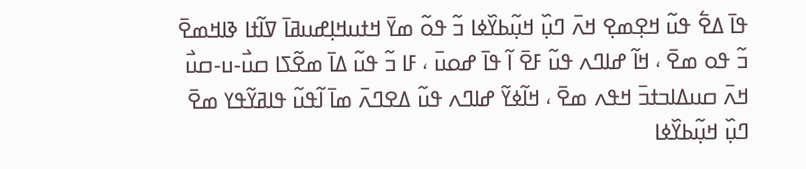ߟߊ߫ ߡߐ߱ ߟߎ߬ ߞߐ߲ߘߐ߲ ߞߍ߫ ߣߎ߲߰ ߞߎ߲߬ߕߌ߰ߦߊ ߏ߬ ߟߋ߬ ߘߌ߫ ߞߙߎߞߊ߲ߝߎߥߊ߫ ߜߊ߬ߙߊ ߢߊߞߘߐ߫ ߏ߬ ߟߋ ߘߐ߫ ، ߞߊ߬ ߝߊߣߍ ߟߎ߬ ߓߐ߫ ߊ߬ ߟߊ߫ ߝߋߎ߫ ، ߓߊ ߏ߬ ߟߎ߬ ߡߊ߫ ߘߐ߬ߖߊ ߛߎ߯-ߎ-ߛߎ߯ ߞߍ߫ ߛߎߡߊߏߙߏ߫ ߞߟߍ ߘߐ߫ ، ߞߊ߬ߦߌ߬ ߝߊߣߍ ߟߎ߬ ߡߐߣߍ߫ ߘߊ߫ ߊ߬ߟߎ߬ ߟߊߥߌ߬ߟߌ ߘߐ߫ ߣߎ߲߰ ߞߎ߲߬ߕߌ߰ߦߊ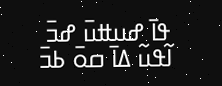ߟߊ߫ ߝߎߚߎ߫ ߝߏ߫ ߊ߬ߟߎ߬ ߡߊ߫ ߛߋ߫ ߕߏ߫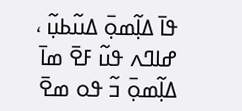ߟߊ߫ ߡߊ߲߬ߘߋ߲߫ ߡߎ߬ߕߎ߲߬ ، ߝߊߣߍ ߟߎ߬ ߓߐ߫ ߘߊ߫ ߡߊ߲߬ߘߋ߲߫ ߏ߬ ߟߋ ߘߐ߫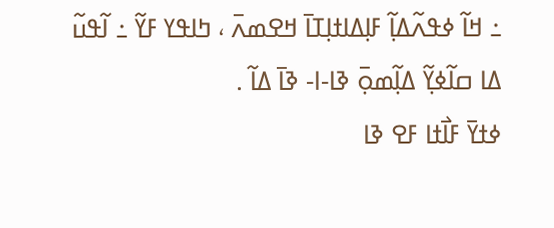߸ ߞߊ߬ ߦߟߍ߬ߡߊ߲߬ ߓߊ߲ߡߊߙߊ߲ߠߊ߫ ߞߐߘߍ߫ ، ߤߊߟߌ ߓߌ߬ ߸ ߊ߬ߟߎ߬ ߡߊ ߛߊ߬ߦߌ߲߬ ߡߊ߲߬ߘߋ߲߫ ߢߊ-ߊ- ߢߊ߫ ߡߊ߬ .
ߦߙߌ߫ ߓߊ߯ߙߊ ߓߐ ߢߊ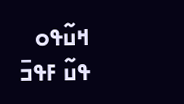ߞߎ߬ߟߋ ߟߎ߬ ߓߟߏ߫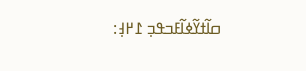ߛߊ߬ߙߌ߬ߦߊ߬ߓߏߟߏ߲ ߁߂߃߲: